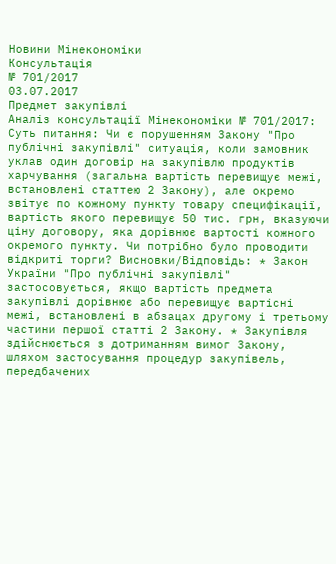Новини Мінекономіки
Консультація
№ 701/2017
03.07.2017
Предмет закупівлі
Аналіз консультації Мінекономіки № 701/2017: Суть питання: Чи є порушенням Закону "Про публічні закупівлі" ситуація, коли замовник уклав один договір на закупівлю продуктів харчування (загальна вартість перевищує межі, встановлені статтею 2 Закону), але окремо звітує по кожному пункту товару специфікації, вартість якого перевищує 50 тис. грн, вказуючи ціну договору, яка дорівнює вартості кожного окремого пункту. Чи потрібно було проводити відкриті торги? Висновки/Відповідь: * Закон України "Про публічні закупівлі" застосовується, якщо вартість предмета закупівлі дорівнює або перевищує вартісні межі, встановлені в абзацах другому і третьому частини першої статті 2 Закону. * Закупівля здійснюється з дотриманням вимог Закону, шляхом застосування процедур закупівель, передбачених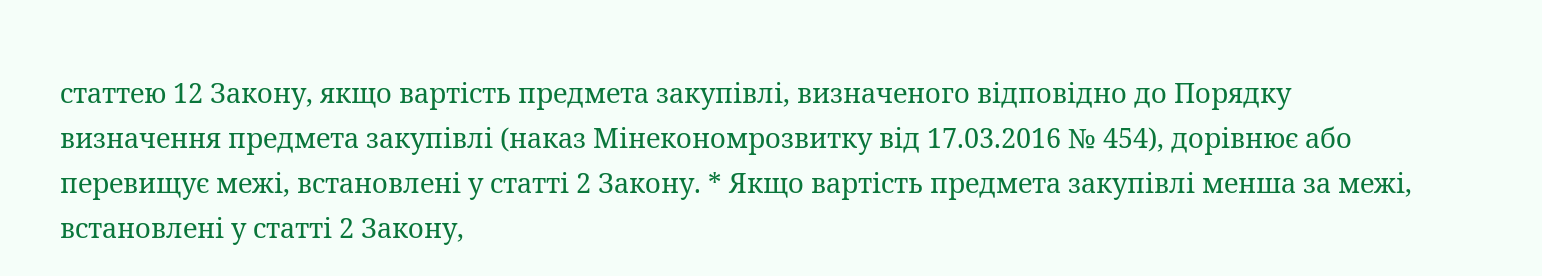статтею 12 Закону, якщо вартість предмета закупівлі, визначеного відповідно до Порядку визначення предмета закупівлі (наказ Мінекономрозвитку від 17.03.2016 № 454), дорівнює або перевищує межі, встановлені у статті 2 Закону. * Якщо вартість предмета закупівлі менша за межі, встановлені у статті 2 Закону,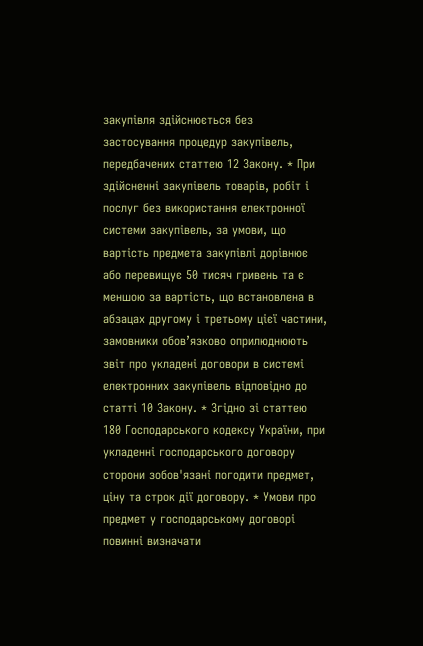закупівля здійснюється без застосування процедур закупівель, передбачених статтею 12 Закону. * При здійсненні закупівель товарів, робіт і послуг без використання електронної системи закупівель, за умови, що вартість предмета закупівлі дорівнює або перевищує 50 тисяч гривень та є меншою за вартість, що встановлена в абзацах другому і третьому цієї частини, замовники обов’язково оприлюднюють звіт про укладені договори в системі електронних закупівель відповідно до статті 10 Закону. * Згідно зі статтею 180 Господарського кодексу України, при укладенні господарського договору сторони зобов'язані погодити предмет, ціну та строк дії договору. * Умови про предмет у господарському договорі повинні визначати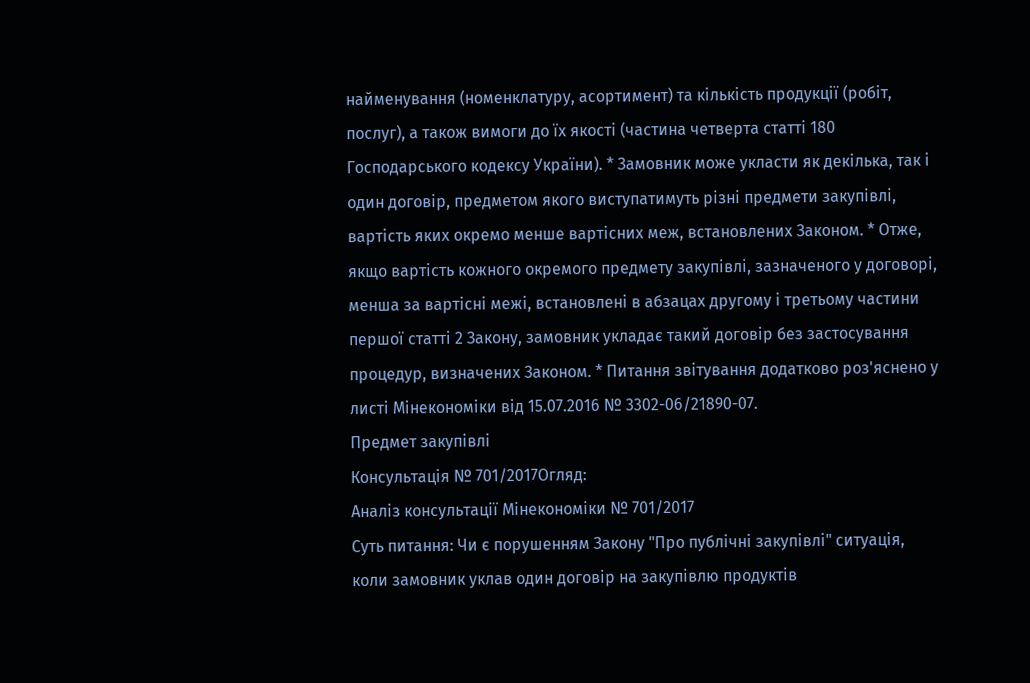найменування (номенклатуру, асортимент) та кількість продукції (робіт, послуг), а також вимоги до їх якості (частина четверта статті 180 Господарського кодексу України). * Замовник може укласти як декілька, так і один договір, предметом якого виступатимуть різні предмети закупівлі, вартість яких окремо менше вартісних меж, встановлених Законом. * Отже, якщо вартість кожного окремого предмету закупівлі, зазначеного у договорі, менша за вартісні межі, встановлені в абзацах другому і третьому частини першої статті 2 Закону, замовник укладає такий договір без застосування процедур, визначених Законом. * Питання звітування додатково роз'яснено у листі Мінекономіки від 15.07.2016 № 3302-06/21890-07.
Предмет закупівлі
Консультація № 701/2017Огляд:
Аналіз консультації Мінекономіки № 701/2017
Суть питання: Чи є порушенням Закону "Про публічні закупівлі" ситуація, коли замовник уклав один договір на закупівлю продуктів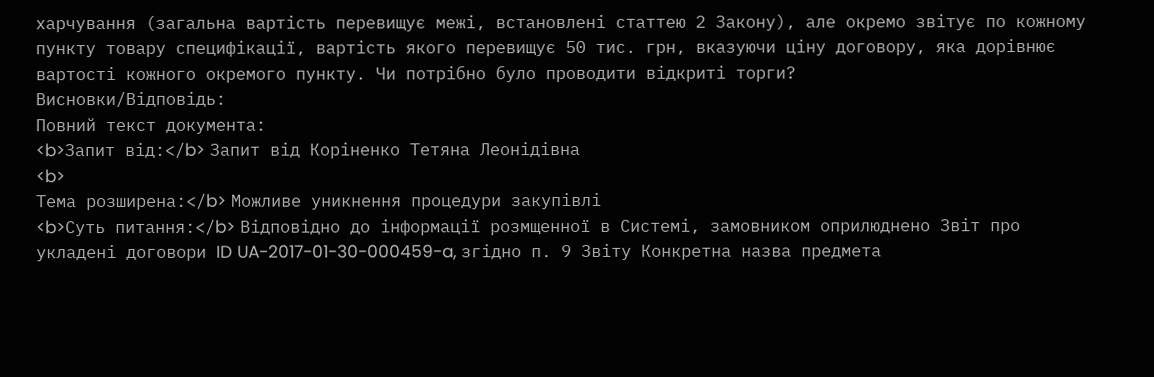харчування (загальна вартість перевищує межі, встановлені статтею 2 Закону), але окремо звітує по кожному пункту товару специфікації, вартість якого перевищує 50 тис. грн, вказуючи ціну договору, яка дорівнює вартості кожного окремого пункту. Чи потрібно було проводити відкриті торги?
Висновки/Відповідь:
Повний текст документа:
<b>Запит від:</b> Запит від Коріненко Тетяна Леонідівна
<b>
Тема розширена:</b> Можливе уникнення процедури закупівлі
<b>Суть питання:</b> Відповідно до інформації розмщенної в Системі, замовником оприлюднено Звіт про укладені договори ID UA-2017-01-30-000459-a, згідно п. 9 Звіту Конкретна назва предмета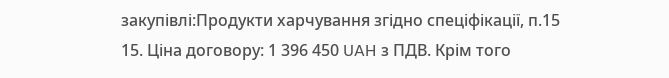закупівлі:Продукти харчування згідно спеціфікації, п.15 15. Ціна договору: 1 396 450 UAH з ПДВ. Крім того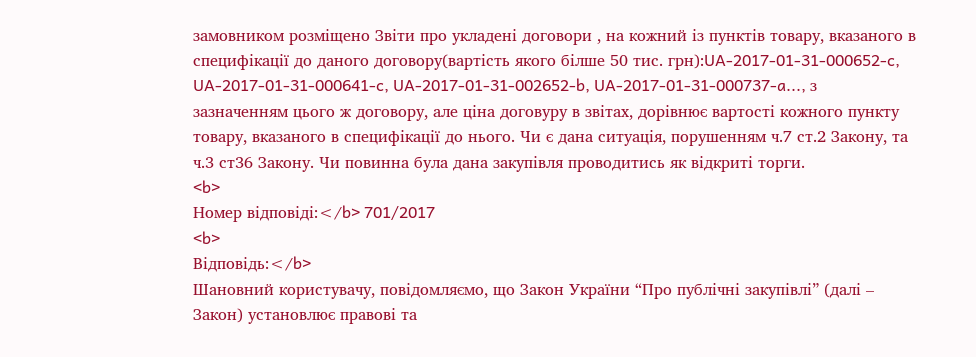замовником розміщено Звіти про укладені договори , на кожний із пунктів товару, вказаного в специфікації до даного договору(вартість якого білше 50 тис. грн):UA-2017-01-31-000652-c, UA-2017-01-31-000641-c, UA-2017-01-31-002652-b, UA-2017-01-31-000737-a..., з зазначенням цього ж договору, але ціна договуру в звітах, дорівнює вартості кожного пункту товару, вказаного в специфікації до нього. Чи є дана ситуація, порушенням ч.7 ст.2 Закону, та ч.3 ст36 Закону. Чи повинна була дана закупівля проводитись як відкриті торги.
<b>
Номер відповіді:</b> 701/2017
<b>
Відповідь:</b>
Шановний користувачу, повідомляємо, що Закон України “Про публічні закупівлі” (далі – Закон) установлює правові та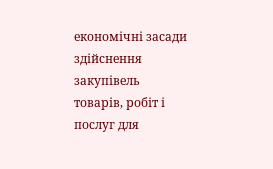економічні засади здійснення закупівель товарів, робіт і послуг для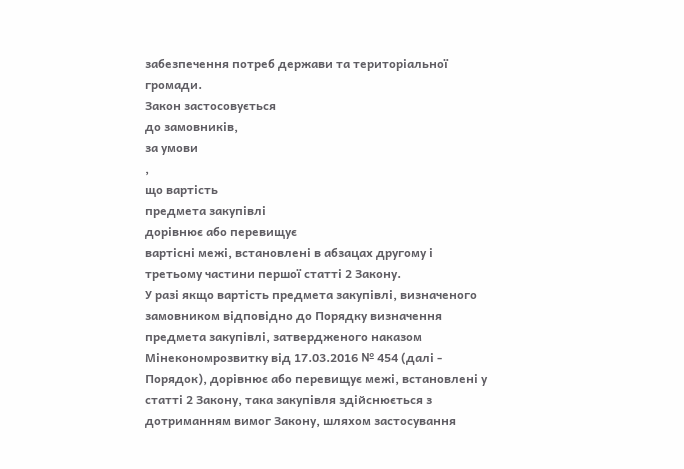забезпечення потреб держави та територіальної громади.
Закон застосовується
до замовників,
за умови
,
що вартість
предмета закупівлі
дорівнює або перевищує
вартісні межі, встановлені в абзацах другому і третьому частини першої статті 2 Закону.
У разі якщо вартість предмета закупівлі, визначеного замовником відповідно до Порядку визначення предмета закупівлі, затвердженого наказом Мінекономрозвитку від 17.03.2016 № 454 (далі - Порядок), дорівнює або перевищує межі, встановлені у статті 2 Закону, така закупівля здійснюється з дотриманням вимог Закону, шляхом застосування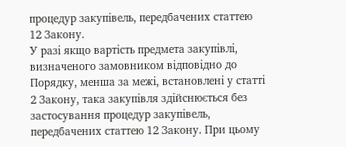процедур закупівель, передбачених статтею 12 Закону.
У разі якщо вартість предмета закупівлі, визначеного замовником відповідно до Порядку, менша за межі, встановлені у статті 2 Закону, така закупівля здійснюється без застосування процедур закупівель, передбачених статтею 12 Закону. При цьому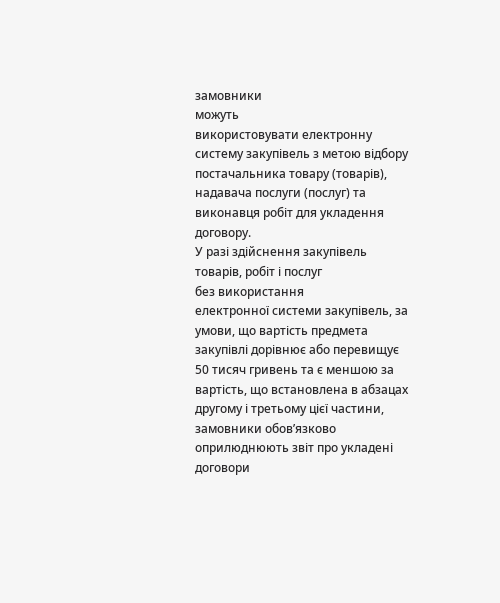замовники
можуть
використовувати електронну систему закупівель з метою відбору постачальника товару (товарів), надавача послуги (послуг) та виконавця робіт для укладення договору.
У разі здійснення закупівель товарів, робіт і послуг
без використання
електронної системи закупівель, за умови, що вартість предмета закупівлі дорівнює або перевищує 50 тисяч гривень та є меншою за вартість, що встановлена в абзацах другому і третьому цієї частини, замовники обов’язково оприлюднюють звіт про укладені договори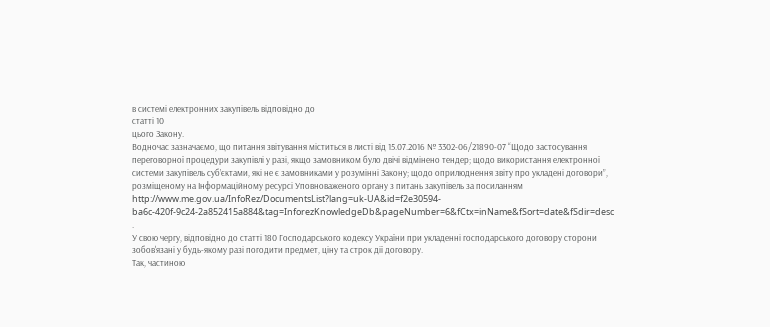в системі електронних закупівель відповідно до
статті 10
цього Закону.
Водночас зазначаємо, що питання звітування міститься в листі від 15.07.2016 № 3302-06/21890-07 “Щодо застосування переговорної процедури закупівлі у разі, якщо замовником було двічі відмінено тендер; щодо використання електронної системи закупівель суб’єктами, які не є замовниками у розумінні Закону; щодо оприлюднення звіту про укладені договори”, розміщеному на Інформаційному ресурсі Уповноваженого органу з питань закупівель за посиланням
http://www.me.gov.ua/InfoRez/DocumentsList?lang=uk-UA&id=f2e30594-ba6c-420f-9c24-2a852415a884&tag=InforezKnowledgeDb&pageNumber=6&fCtx=inName&fSort=date&fSdir=desc
.
У свою чергу, відповідно до статті 180 Господарського кодексу України при укладенні господарського договору сторони зобов'язані у будь-якому разі погодити предмет, ціну та строк дії договору.
Так, частиною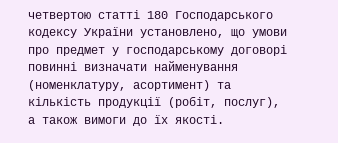четвертою статті 180 Господарського кодексу України установлено, що умови про предмет у господарському договорі повинні визначати найменування (номенклатуру, асортимент) та кількість продукції (робіт, послуг), а також вимоги до їх якості.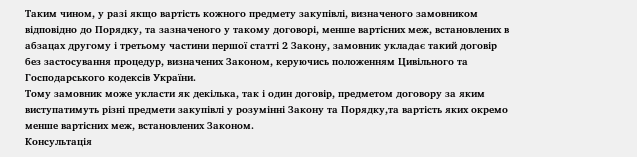Таким чином, у разі якщо вартість кожного предмету закупівлі, визначеного замовником відповідно до Порядку, та зазначеного у такому договорі, менше вартісних меж, встановлених в абзацах другому і третьому частини першої статті 2 Закону, замовник укладає такий договір без застосування процедур, визначених Законом, керуючись положенням Цивільного та Господарського кодексів України.
Тому замовник може укласти як декілька, так і один договір, предметом договору за яким виступатимуть різні предмети закупівлі у розумінні Закону та Порядку,та вартість яких окремо менше вартісних меж, встановлених Законом.
Консультація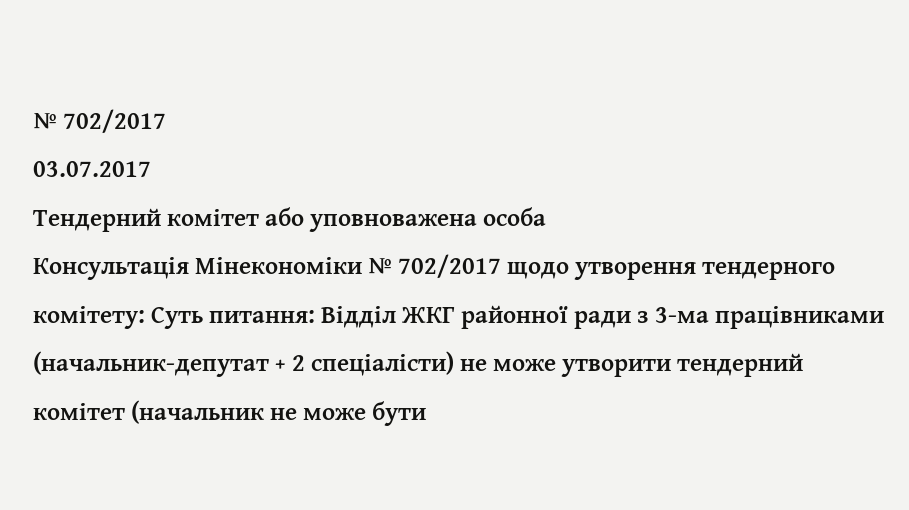№ 702/2017
03.07.2017
Тендерний комітет або уповноважена особа
Консультація Мінекономіки № 702/2017 щодо утворення тендерного комітету: Суть питання: Відділ ЖКГ районної ради з 3-ма працівниками (начальник-депутат + 2 спеціалісти) не може утворити тендерний комітет (начальник не може бути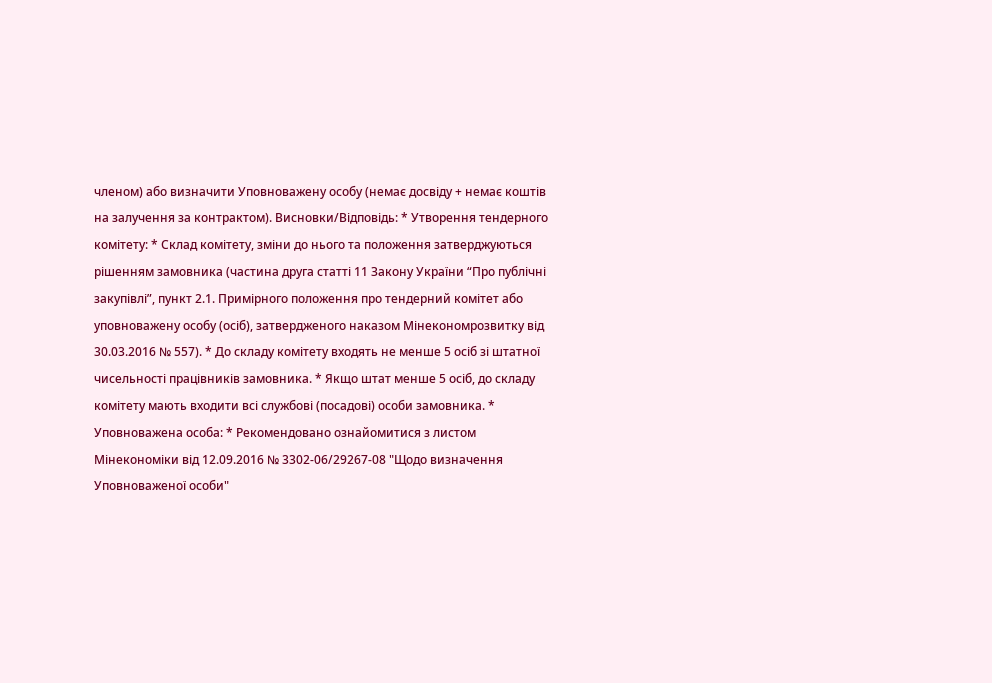членом) або визначити Уповноважену особу (немає досвіду + немає коштів на залучення за контрактом). Висновки/Відповідь: * Утворення тендерного комітету: * Склад комітету, зміни до нього та положення затверджуються рішенням замовника (частина друга статті 11 Закону України “Про публічні закупівлі”, пункт 2.1. Примірного положення про тендерний комітет або уповноважену особу (осіб), затвердженого наказом Мінекономрозвитку від 30.03.2016 № 557). * До складу комітету входять не менше 5 осіб зі штатної чисельності працівників замовника. * Якщо штат менше 5 осіб, до складу комітету мають входити всі службові (посадові) особи замовника. * Уповноважена особа: * Рекомендовано ознайомитися з листом Мінекономіки від 12.09.2016 № 3302-06/29267-08 "Щодо визначення Уповноваженої особи"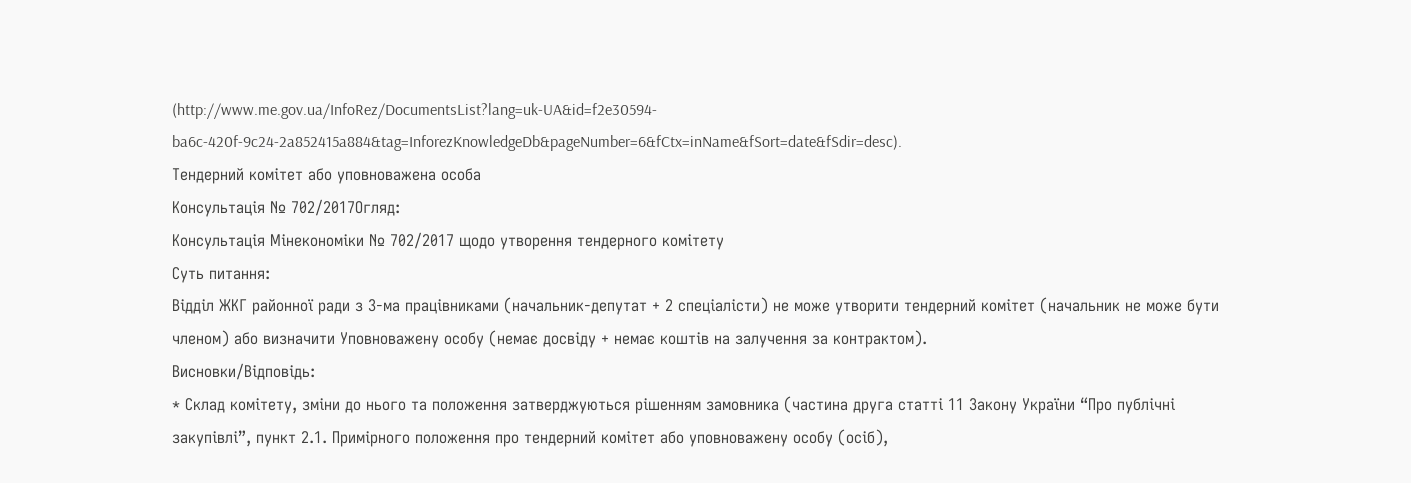(http://www.me.gov.ua/InfoRez/DocumentsList?lang=uk-UA&id=f2e30594-ba6c-420f-9c24-2a852415a884&tag=InforezKnowledgeDb&pageNumber=6&fCtx=inName&fSort=date&fSdir=desc).
Тендерний комітет або уповноважена особа
Консультація № 702/2017Огляд:
Консультація Мінекономіки № 702/2017 щодо утворення тендерного комітету
Суть питання:
Відділ ЖКГ районної ради з 3-ма працівниками (начальник-депутат + 2 спеціалісти) не може утворити тендерний комітет (начальник не може бути членом) або визначити Уповноважену особу (немає досвіду + немає коштів на залучення за контрактом).
Висновки/Відповідь:
* Склад комітету, зміни до нього та положення затверджуються рішенням замовника (частина друга статті 11 Закону України “Про публічні закупівлі”, пункт 2.1. Примірного положення про тендерний комітет або уповноважену особу (осіб),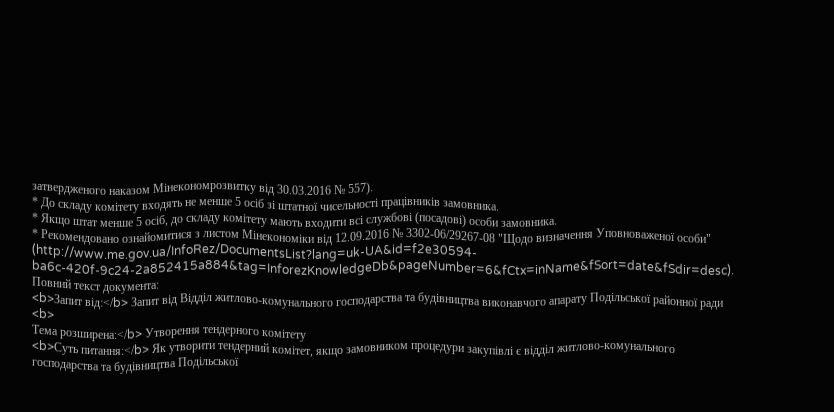затвердженого наказом Мінекономрозвитку від 30.03.2016 № 557).
* До складу комітету входять не менше 5 осіб зі штатної чисельності працівників замовника.
* Якщо штат менше 5 осіб, до складу комітету мають входити всі службові (посадові) особи замовника.
* Рекомендовано ознайомитися з листом Мінекономіки від 12.09.2016 № 3302-06/29267-08 "Щодо визначення Уповноваженої особи" (http://www.me.gov.ua/InfoRez/DocumentsList?lang=uk-UA&id=f2e30594-ba6c-420f-9c24-2a852415a884&tag=InforezKnowledgeDb&pageNumber=6&fCtx=inName&fSort=date&fSdir=desc).
Повний текст документа:
<b>Запит від:</b> Запит від Відділ житлово-комунального господарства та будівництва виконавчого апарату Подільської районної ради
<b>
Тема розширена:</b> Утворення тендерного комітету
<b>Суть питання:</b> Як утворити тендерний комітет, якщо замовником процедури закупівлі є відділ житлово-комунального господарства та будівництва Подільської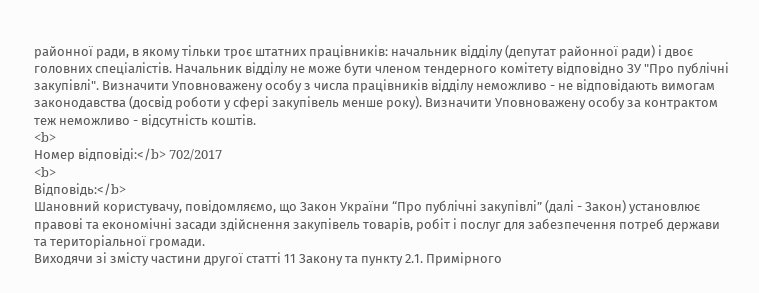районної ради, в якому тільки троє штатних працівників: начальник відділу (депутат районної ради) і двоє головних спеціалістів. Начальник відділу не може бути членом тендерного комітету відповідно ЗУ "Про публічні закупівлі". Визначити Уповноважену особу з числа працівників відділу неможливо - не відповідають вимогам законодавства (досвід роботи у сфері закупівель менше року). Визначити Уповноважену особу за контрактом теж неможливо - відсутність коштів.
<b>
Номер відповіді:</b> 702/2017
<b>
Відповідь:</b>
Шановний користувачу, повідомляємо, що Закон України “Про публічні закупівлі” (далі - Закон) установлює правові та економічні засади здійснення закупівель товарів, робіт і послуг для забезпечення потреб держави та територіальної громади.
Виходячи зі змісту частини другої статті 11 Закону та пункту 2.1. Примірного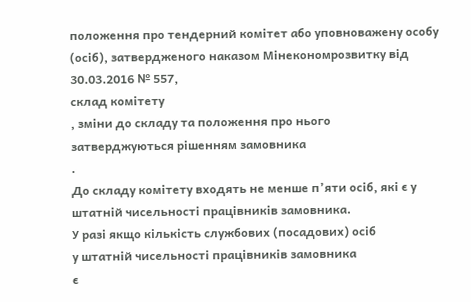положення про тендерний комітет або уповноважену особу (осіб), затвердженого наказом Мінекономрозвитку від 30.03.2016 № 557,
склад комітету
, зміни до складу та положення про нього
затверджуються рішенням замовника
.
До складу комітету входять не менше п’яти осіб, які є у штатній чисельності працівників замовника.
У разі якщо кількість службових (посадових) осіб
у штатній чисельності працівників замовника
є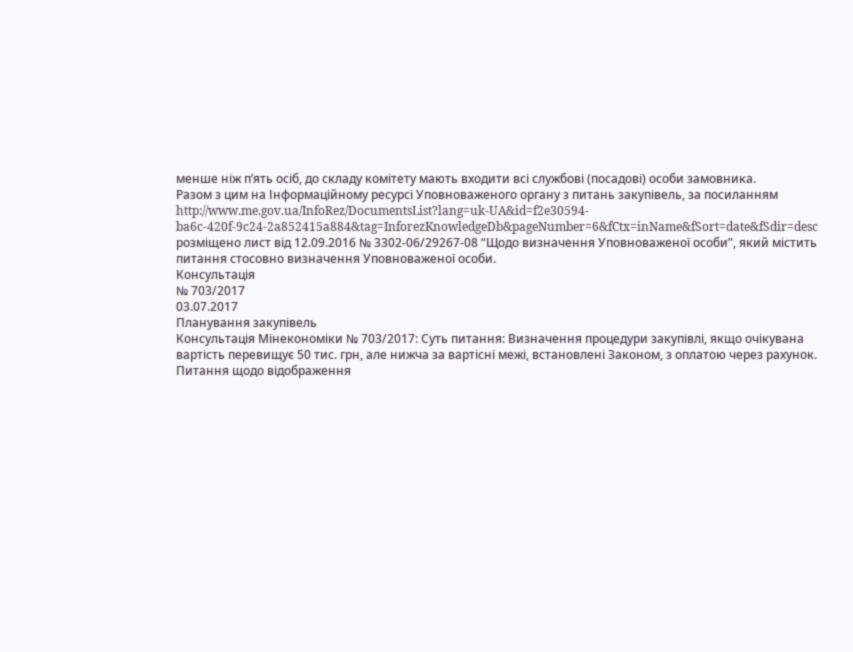менше ніж п’ять осіб, до складу комітету мають входити всі службові (посадові) особи замовника.
Разом з цим на Інформаційному ресурсі Уповноваженого органу з питань закупівель, за посиланням
http://www.me.gov.ua/InfoRez/DocumentsList?lang=uk-UA&id=f2e30594-ba6c-420f-9c24-2a852415a884&tag=InforezKnowledgeDb&pageNumber=6&fCtx=inName&fSort=date&fSdir=desc
розміщено лист від 12.09.2016 № 3302-06/29267-08 “Щодо визначення Уповноваженої особи”, який містить питання стосовно визначення Уповноваженої особи.
Консультація
№ 703/2017
03.07.2017
Планування закупівель
Консультація Мінекономіки № 703/2017: Суть питання: Визначення процедури закупівлі, якщо очікувана вартість перевищує 50 тис. грн, але нижча за вартісні межі, встановлені Законом, з оплатою через рахунок. Питання щодо відображення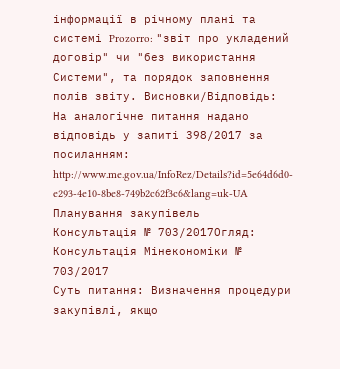інформації в річному плані та системі Prozorro: "звіт про укладений договір" чи "без використання Системи", та порядок заповнення полів звіту. Висновки/Відповідь: На аналогічне питання надано відповідь у запиті 398/2017 за посиланням: http://www.me.gov.ua/InfoRez/Details?id=5e64d6d0-e293-4e10-8be8-749b2c62f3c6&lang=uk-UA
Планування закупівель
Консультація № 703/2017Огляд:
Консультація Мінекономіки № 703/2017
Суть питання: Визначення процедури закупівлі, якщо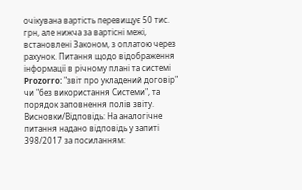очікувана вартість перевищує 50 тис. грн, але нижча за вартісні межі, встановлені Законом, з оплатою через рахунок. Питання щодо відображення інформації в річному плані та системі Prozorro: "звіт про укладений договір" чи "без використання Системи", та порядок заповнення полів звіту.
Висновки/Відповідь: На аналогічне питання надано відповідь у запиті 398/2017 за посиланням: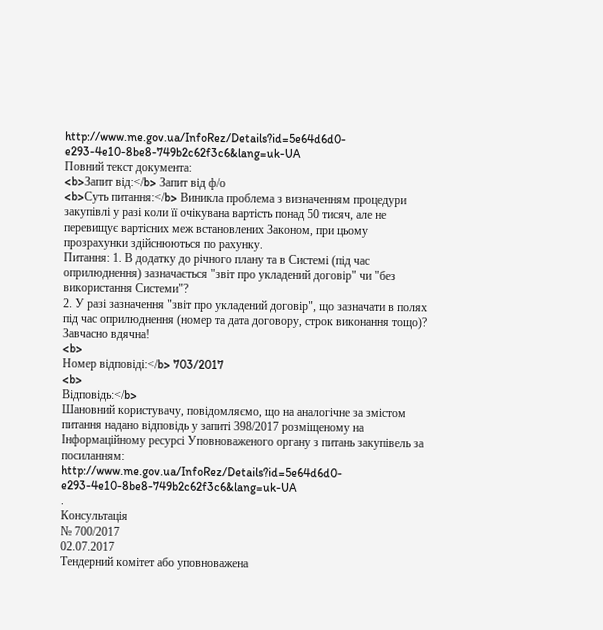http://www.me.gov.ua/InfoRez/Details?id=5e64d6d0-e293-4e10-8be8-749b2c62f3c6&lang=uk-UA
Повний текст документа:
<b>Запит від:</b> Запит від ф/о
<b>Суть питання:</b> Виникла проблема з визначенням процедури закупівлі у разі коли її очікувана вартість понад 50 тисяч, але не перевищує вартісних меж встановлених Законом, при цьому прозрахунки здійснюються по рахунку.
Питання: 1. В додатку до річного плану та в Системі (під час оприлюднення) зазначається "звіт про укладений договір" чи "без використання Системи"?
2. У разі зазначення "звіт про укладений договір", що зазначати в полях під час оприлюднення (номер та дата договору, строк виконання тощо)?
Завчасно вдячна!
<b>
Номер відповіді:</b> 703/2017
<b>
Відповідь:</b>
Шановний користувачу, повідомляємо, що на аналогічне за змістом питання надано відповідь у запиті 398/2017 розміщеному на Інформаційному ресурсі Уповноваженого органу з питань закупівель за посиланням:
http://www.me.gov.ua/InfoRez/Details?id=5e64d6d0-e293-4e10-8be8-749b2c62f3c6&lang=uk-UA
.
Консультація
№ 700/2017
02.07.2017
Тендерний комітет або уповноважена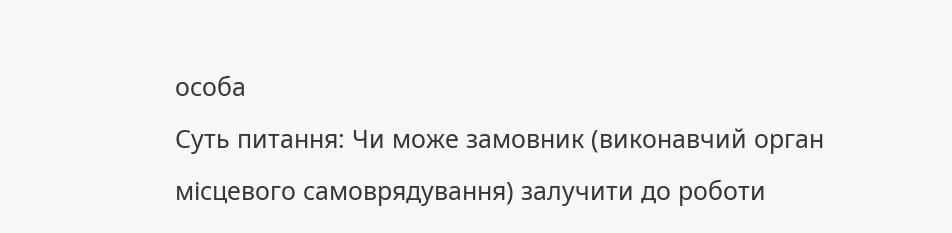особа
Суть питання: Чи може замовник (виконавчий орган місцевого самоврядування) залучити до роботи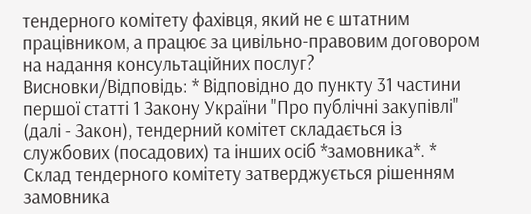тендерного комітету фахівця, який не є штатним працівником, а працює за цивільно-правовим договором на надання консультаційних послуг? Висновки/Відповідь: * Відповідно до пункту 31 частини першої статті 1 Закону України "Про публічні закупівлі" (далі - Закон), тендерний комітет складається із службових (посадових) та інших осіб *замовника*. * Склад тендерного комітету затверджується рішенням замовника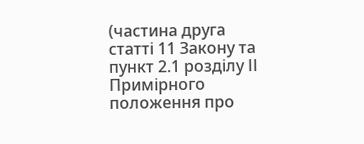(частина друга статті 11 Закону та пункт 2.1 розділу ІІ Примірного положення про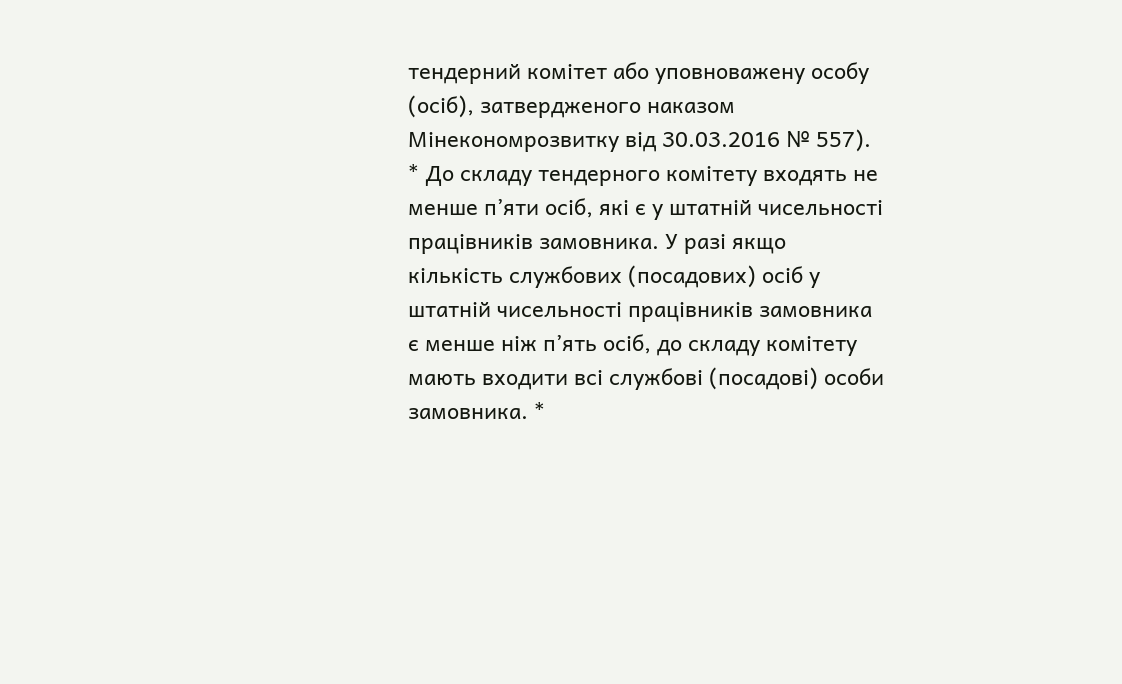тендерний комітет або уповноважену особу (осіб), затвердженого наказом Мінекономрозвитку від 30.03.2016 № 557). * До складу тендерного комітету входять не менше п’яти осіб, які є у штатній чисельності працівників замовника. У разі якщо кількість службових (посадових) осіб у штатній чисельності працівників замовника є менше ніж п’ять осіб, до складу комітету мають входити всі службові (посадові) особи замовника. *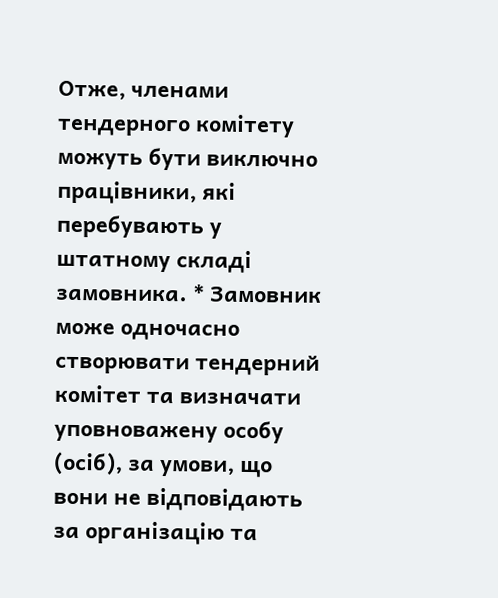Отже, членами тендерного комітету можуть бути виключно працівники, які перебувають у штатному складі замовника. * Замовник може одночасно створювати тендерний комітет та визначати уповноважену особу (осіб), за умови, що вони не відповідають за організацію та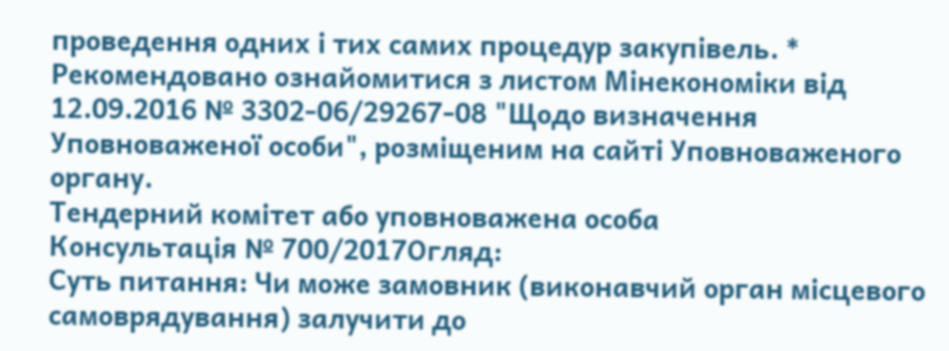проведення одних і тих самих процедур закупівель. * Рекомендовано ознайомитися з листом Мінекономіки від 12.09.2016 № 3302-06/29267-08 "Щодо визначення Уповноваженої особи", розміщеним на сайті Уповноваженого органу.
Тендерний комітет або уповноважена особа
Консультація № 700/2017Огляд:
Суть питання: Чи може замовник (виконавчий орган місцевого самоврядування) залучити до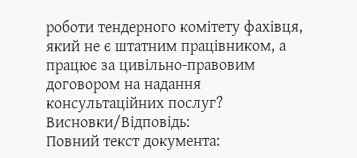роботи тендерного комітету фахівця, який не є штатним працівником, а працює за цивільно-правовим договором на надання консультаційних послуг?
Висновки/Відповідь:
Повний текст документа: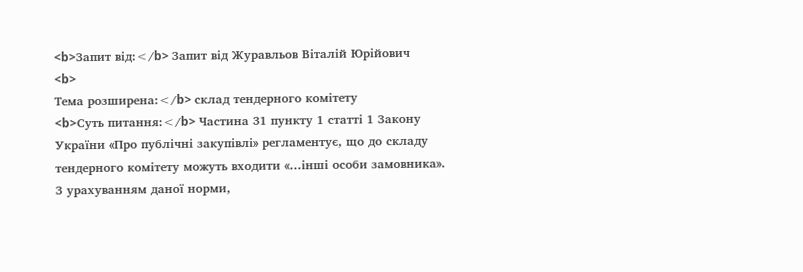<b>Запит від:</b> Запит від Журавльов Віталій Юрійович
<b>
Тема розширена:</b> склад тендерного комітету
<b>Суть питання:</b> Частина 31 пункту 1 статті 1 Закону України «Про публічні закупівлі» регламентує, що до складу тендерного комітету можуть входити «…інші особи замовника».
З урахуванням даної норми,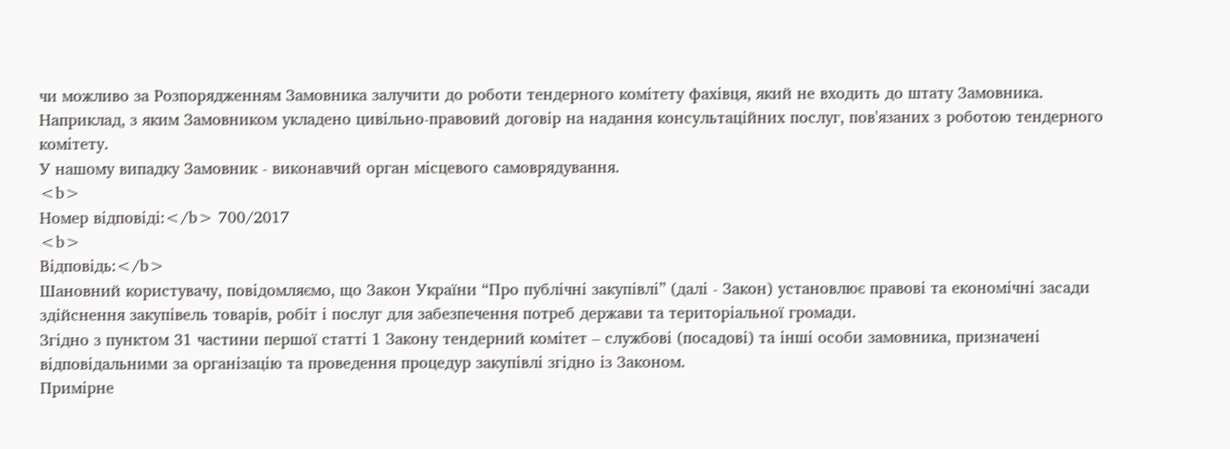чи можливо за Розпорядженням Замовника залучити до роботи тендерного комітету фахівця, який не входить до штату Замовника.
Наприклад, з яким Замовником укладено цивільно-правовий договір на надання консультаційних послуг, пов'язаних з роботою тендерного комітету.
У нашому випадку Замовник - виконавчий орган місцевого самоврядування.
<b>
Номер відповіді:</b> 700/2017
<b>
Відповідь:</b>
Шановний користувачу, повідомляємо, що Закон України “Про публічні закупівлі” (далі - Закон) установлює правові та економічні засади здійснення закупівель товарів, робіт і послуг для забезпечення потреб держави та територіальної громади.
Згідно з пунктом 31 частини першої статті 1 Закону тендерний комітет – службові (посадові) та інші особи замовника, призначені відповідальними за організацію та проведення процедур закупівлі згідно із Законом.
Примірне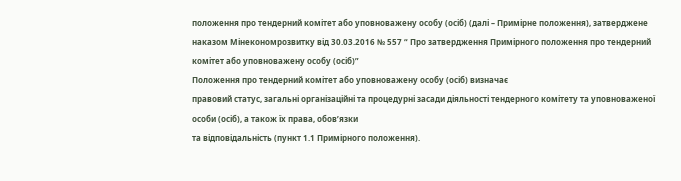положення про тендерний комітет або уповноважену особу (осіб) (далі – Примірне положення), затверджене наказом Мінекономрозвитку від 30.03.2016 № 557 “ Про затвердження Примірного положення про тендерний комітет або уповноважену особу (осіб)”
Положення про тендерний комітет або уповноважену особу (осіб) визначає
правовий статус, загальні організаційні та процедурні засади діяльності тендерного комітету та уповноваженої особи (осіб), а також їх права, обов’язки
та відповідальність (пункт 1.1 Примірного положення).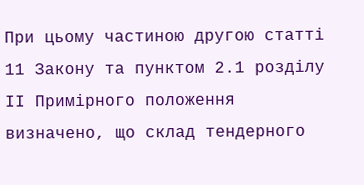При цьому частиною другою статті 11 Закону та пунктом 2.1 розділу ІІ Примірного положення визначено, що склад тендерного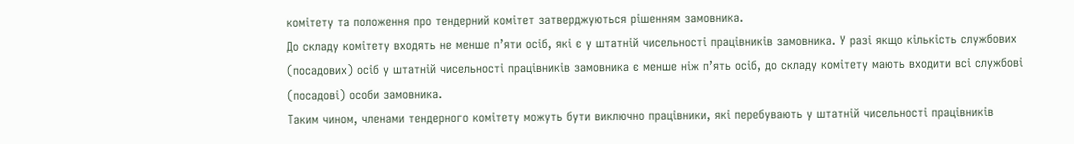комітету та положення про тендерний комітет затверджуються рішенням замовника.
До складу комітету входять не менше п’яти осіб, які є у штатній чисельності працівників замовника. У разі якщо кількість службових (посадових) осіб у штатній чисельності працівників замовника є менше ніж п’ять осіб, до складу комітету мають входити всі службові (посадові) особи замовника.
Таким чином, членами тендерного комітету можуть бути виключно працівники, які перебувають у штатній чисельності працівників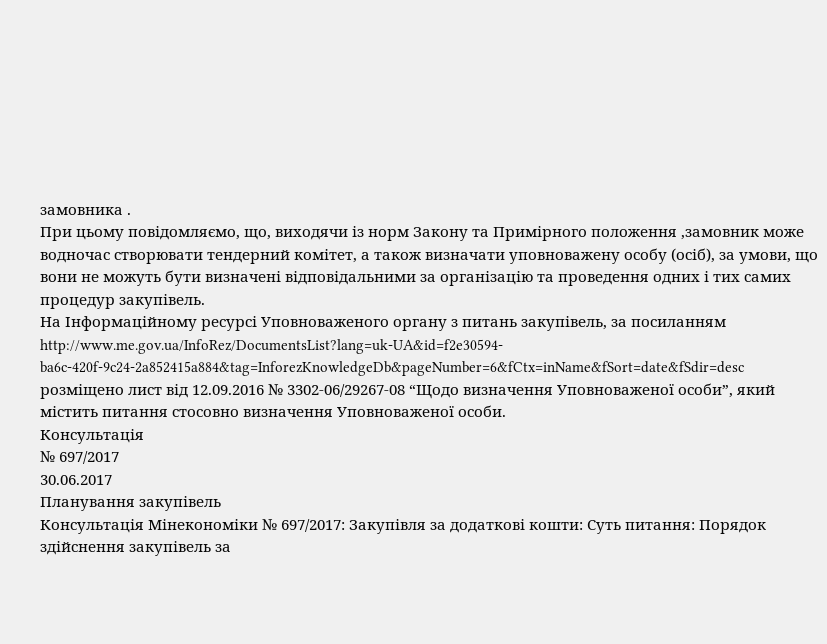замовника .
При цьому повідомляємо, що, виходячи із норм Закону та Примірного положення ,замовник може водночас створювати тендерний комітет, а також визначати уповноважену особу (осіб), за умови, що вони не можуть бути визначені відповідальними за організацію та проведення одних і тих самих процедур закупівель.
На Інформаційному ресурсі Уповноваженого органу з питань закупівель, за посиланням
http://www.me.gov.ua/InfoRez/DocumentsList?lang=uk-UA&id=f2e30594-ba6c-420f-9c24-2a852415a884&tag=InforezKnowledgeDb&pageNumber=6&fCtx=inName&fSort=date&fSdir=desc
розміщено лист від 12.09.2016 № 3302-06/29267-08 “Щодо визначення Уповноваженої особи”, який містить питання стосовно визначення Уповноваженої особи.
Консультація
№ 697/2017
30.06.2017
Планування закупівель
Консультація Мінекономіки № 697/2017: Закупівля за додаткові кошти: Суть питання: Порядок здійснення закупівель за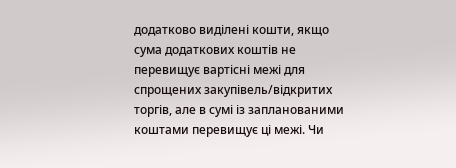додатково виділені кошти, якщо сума додаткових коштів не перевищує вартісні межі для спрощених закупівель/відкритих торгів, але в сумі із запланованими коштами перевищує ці межі. Чи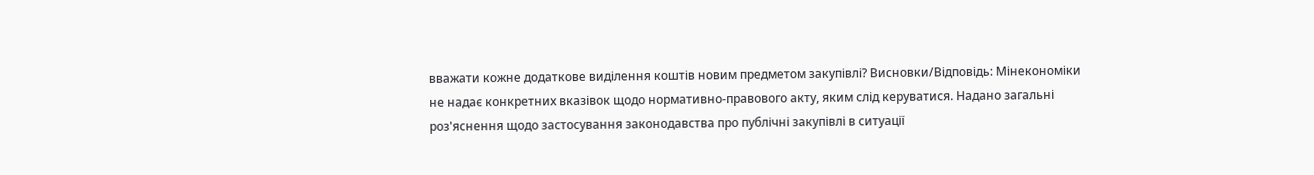вважати кожне додаткове виділення коштів новим предметом закупівлі? Висновки/Відповідь: Мінекономіки не надає конкретних вказівок щодо нормативно-правового акту, яким слід керуватися. Надано загальні роз'яснення щодо застосування законодавства про публічні закупівлі в ситуації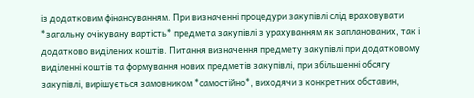із додатковим фінансуванням. При визначенні процедури закупівлі слід враховувати *загальну очікувану вартість* предмета закупівлі з урахуванням як запланованих, так і додатково виділених коштів. Питання визначення предмету закупівлі при додатковому виділенні коштів та формування нових предметів закупівлі, при збільшенні обсягу закупівлі, вирішується замовником *самостійно*, виходячи з конкретних обставин,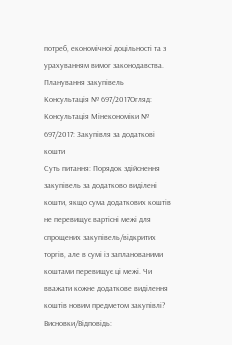потреб, економічної доцільності та з урахуванням вимог законодавства.
Планування закупівель
Консультація № 697/2017Огляд:
Консультація Мінекономіки № 697/2017: Закупівля за додаткові кошти
Суть питання: Порядок здійснення закупівель за додатково виділені кошти, якщо сума додаткових коштів не перевищує вартісні межі для спрощених закупівель/відкритих торгів, але в сумі із запланованими коштами перевищує ці межі. Чи вважати кожне додаткове виділення коштів новим предметом закупівлі?
Висновки/Відповідь: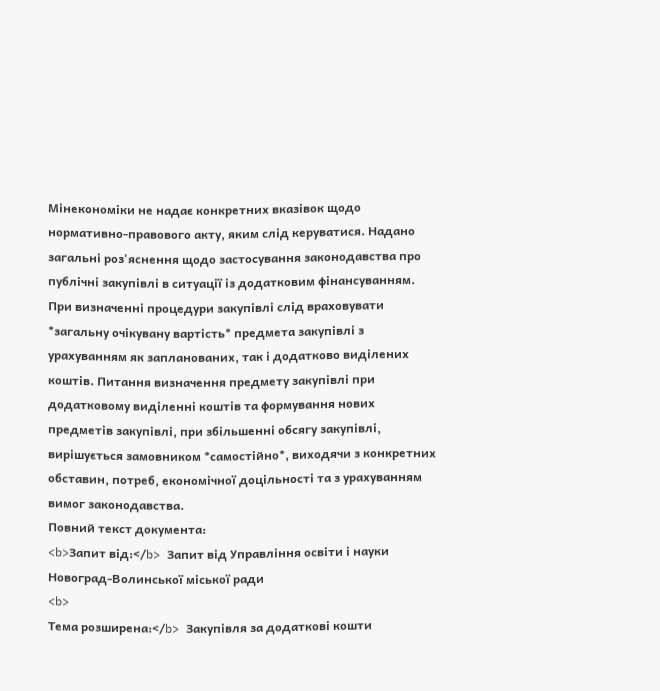Мінекономіки не надає конкретних вказівок щодо нормативно-правового акту, яким слід керуватися. Надано загальні роз'яснення щодо застосування законодавства про публічні закупівлі в ситуації із додатковим фінансуванням.
При визначенні процедури закупівлі слід враховувати *загальну очікувану вартість* предмета закупівлі з урахуванням як запланованих, так і додатково виділених коштів. Питання визначення предмету закупівлі при додатковому виділенні коштів та формування нових предметів закупівлі, при збільшенні обсягу закупівлі, вирішується замовником *самостійно*, виходячи з конкретних обставин, потреб, економічної доцільності та з урахуванням вимог законодавства.
Повний текст документа:
<b>Запит від:</b> Запит від Управління освіти і науки Новоград-Волинської міської ради
<b>
Тема розширена:</b> Закупівля за додаткові кошти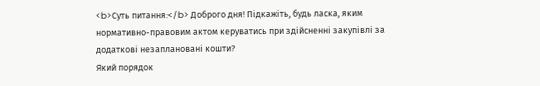<b>Суть питання:</b> Доброго дня! Підкажіть, будь ласка, яким нормативно-правовим актом керуватись при здійсненні закупівлі за додаткові незаплановані кошти?
Який порядок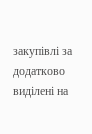закупівлі за додатково виділені на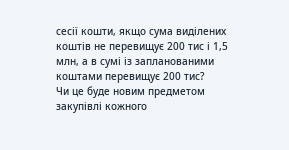сесії кошти, якщо сума виділених коштів не перевищує 200 тис і 1,5 млн, а в сумі із запланованими коштами перевищує 200 тис?
Чи це буде новим предметом закупівлі кожного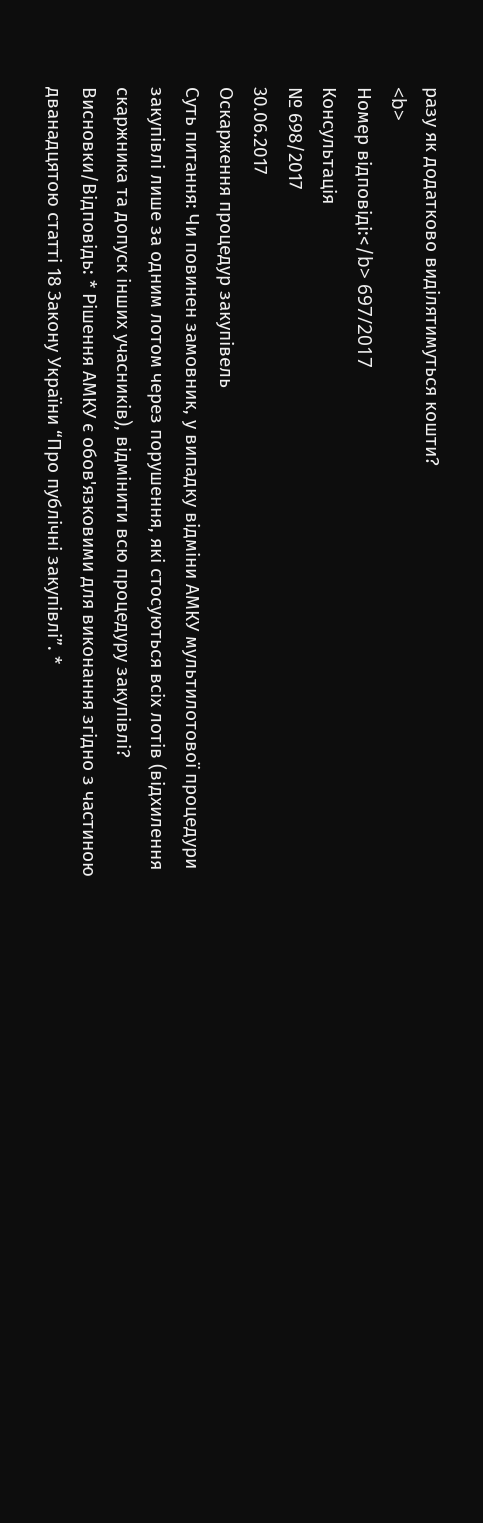разу як додатково виділятимуться кошти?
<b>
Номер відповіді:</b> 697/2017
Консультація
№ 698/2017
30.06.2017
Оскарження процедур закупівель
Суть питання: Чи повинен замовник, у випадку відміни АМКУ мультилотової процедури закупівлі лише за одним лотом через порушення, які стосуються всіх лотів (відхилення скаржника та допуск інших учасників), відмінити всю процедуру закупівлі? Висновки/Відповідь: * Рішення АМКУ є обов'язковими для виконання згідно з частиною дванадцятою статті 18 Закону України “Про публічні закупівлі”. *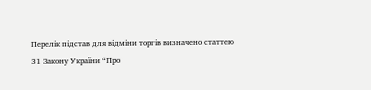Перелік підстав для відміни торгів визначено статтею 31 Закону України “Про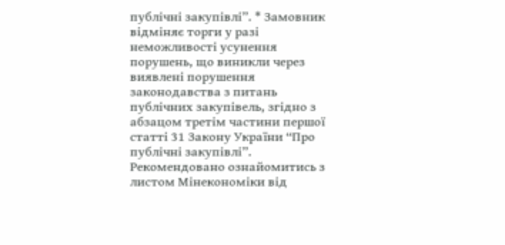публічні закупівлі”. * Замовник відміняє торги у разі неможливості усунення порушень, що виникли через виявлені порушення законодавства з питань публічних закупівель, згідно з абзацом третім частини першої статті 31 Закону України “Про публічні закупівлі”. Рекомендовано ознайомитись з листом Мінекономіки від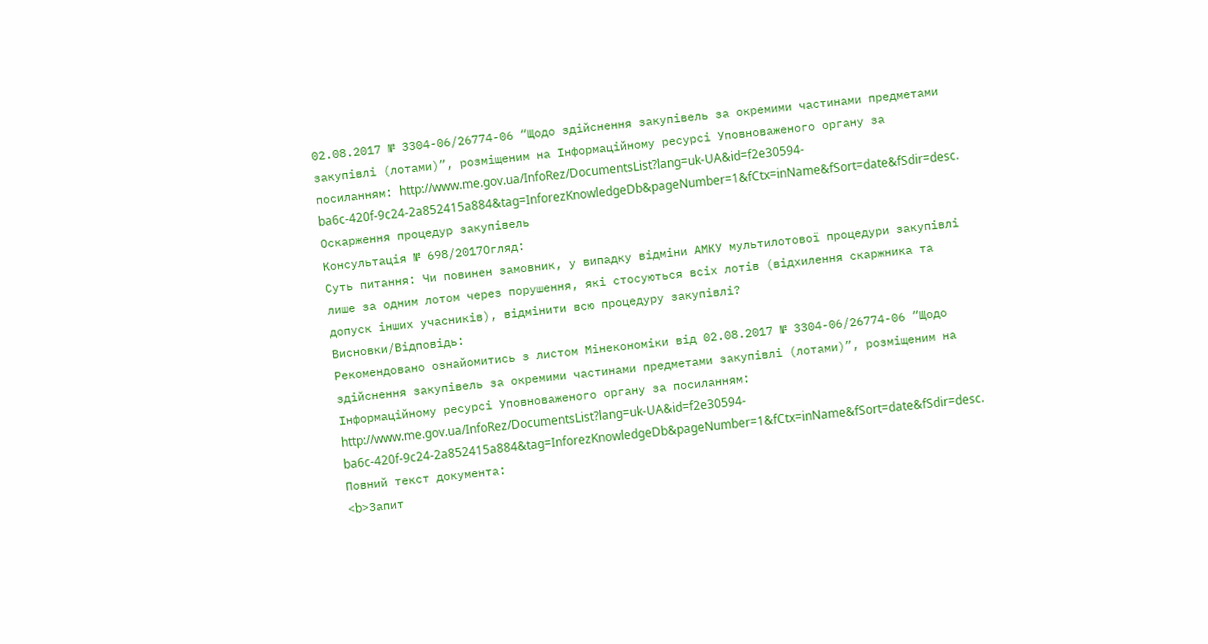02.08.2017 № 3304-06/26774-06 “Щодо здійснення закупівель за окремими частинами предметами закупівлі (лотами)”, розміщеним на Інформаційному ресурсі Уповноваженого органу за посиланням: http://www.me.gov.ua/InfoRez/DocumentsList?lang=uk-UA&id=f2e30594-ba6c-420f-9c24-2a852415a884&tag=InforezKnowledgeDb&pageNumber=1&fCtx=inName&fSort=date&fSdir=desc.
Оскарження процедур закупівель
Консультація № 698/2017Огляд:
Суть питання: Чи повинен замовник, у випадку відміни АМКУ мультилотової процедури закупівлі лише за одним лотом через порушення, які стосуються всіх лотів (відхилення скаржника та допуск інших учасників), відмінити всю процедуру закупівлі?
Висновки/Відповідь:
Рекомендовано ознайомитись з листом Мінекономіки від 02.08.2017 № 3304-06/26774-06 “Щодо здійснення закупівель за окремими частинами предметами закупівлі (лотами)”, розміщеним на Інформаційному ресурсі Уповноваженого органу за посиланням: http://www.me.gov.ua/InfoRez/DocumentsList?lang=uk-UA&id=f2e30594-ba6c-420f-9c24-2a852415a884&tag=InforezKnowledgeDb&pageNumber=1&fCtx=inName&fSort=date&fSdir=desc.
Повний текст документа:
<b>Запит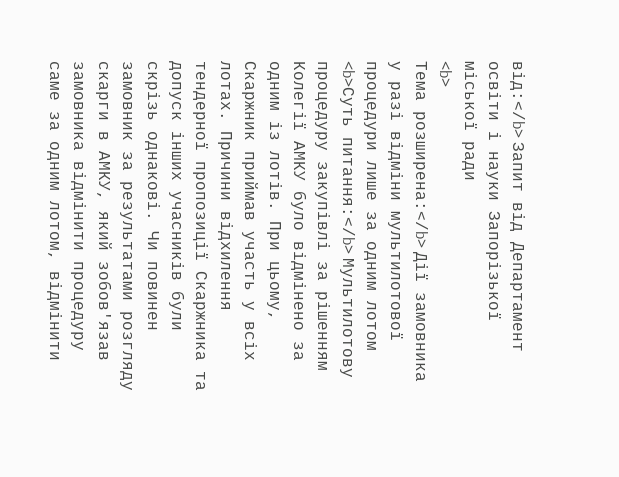від:</b> Запит від Департамент освіти і науки Запорізької міської ради
<b>
Тема розширена:</b> Дії замовника у разі відміни мультилотової процедури лише за одним лотом
<b>Суть питання:</b> Мультилотову процедуру закупівлі за рішенням Колегії АМКУ було відмінено за одним із лотів. При цьому, Cкаржник приймав участь у всіх лотах. Причини відхилення тендерної пропозиції Скаржника та допуск інших учасників були скрізь однакові. Чи повинен замовник за результатами розгляду скарги в АМКУ, який зобов'язав замовника відмінити процедуру саме за одним лотом, відмінити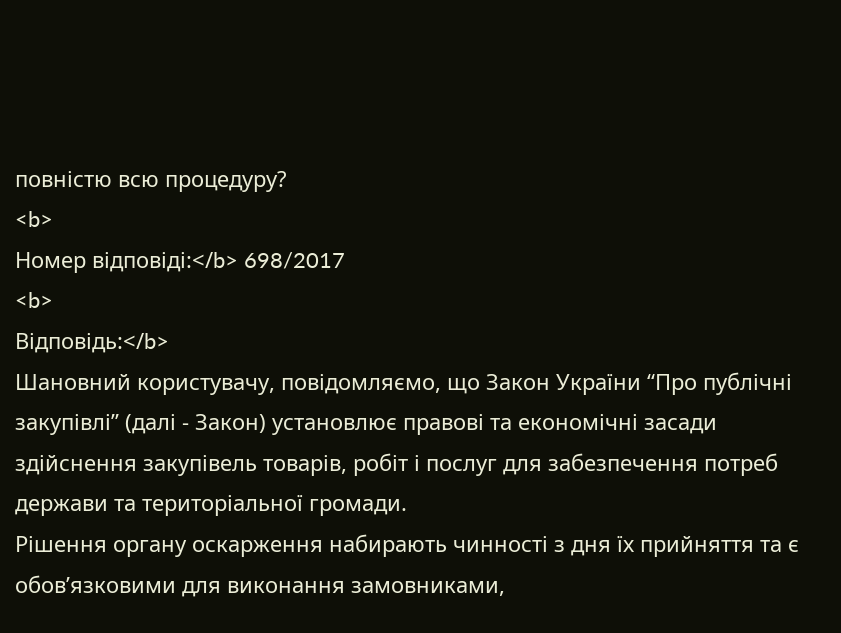повністю всю процедуру?
<b>
Номер відповіді:</b> 698/2017
<b>
Відповідь:</b>
Шановний користувачу, повідомляємо, що Закон України “Про публічні закупівлі” (далі - Закон) установлює правові та економічні засади здійснення закупівель товарів, робіт і послуг для забезпечення потреб держави та територіальної громади.
Рішення органу оскарження набирають чинності з дня їх прийняття та є обов’язковими для виконання замовниками,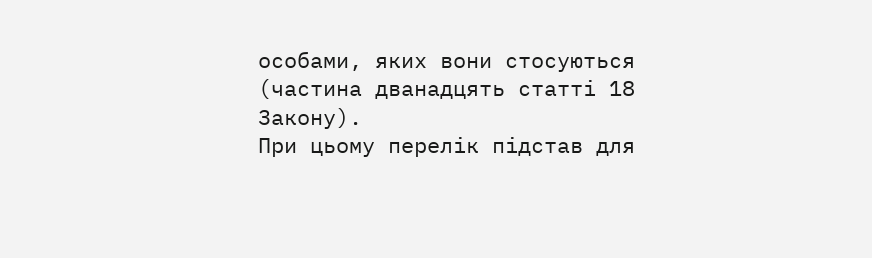особами, яких вони стосуються (частина дванадцять статті 18 Закону).
При цьому перелік підстав для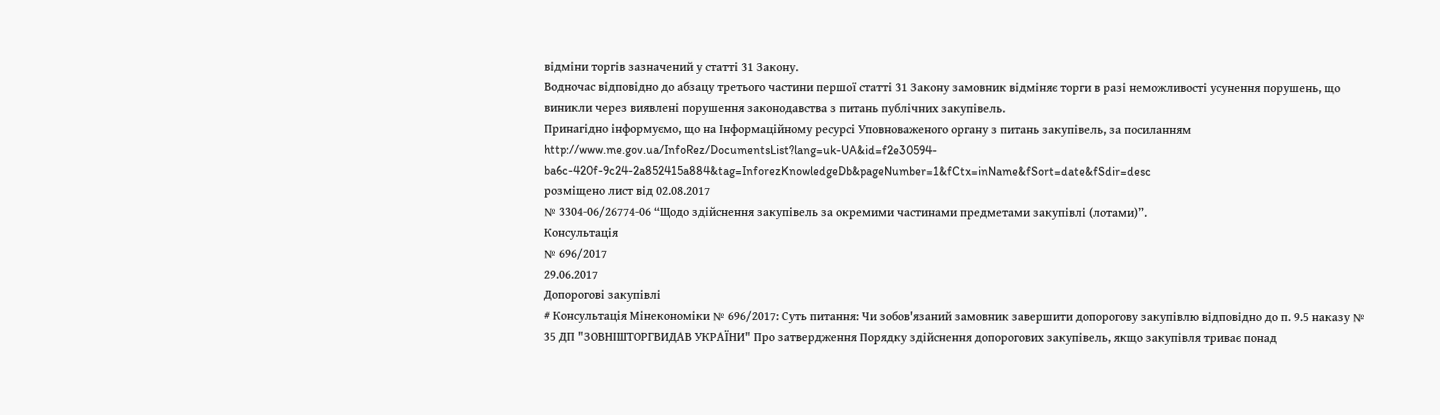відміни торгів зазначений у статті 31 Закону.
Водночас відповідно до абзацу третього частини першої статті 31 Закону замовник відміняє торги в разі неможливості усунення порушень, що виникли через виявлені порушення законодавства з питань публічних закупівель.
Принагідно інформуємо, що на Інформаційному ресурсі Уповноваженого органу з питань закупівель, за посиланням
http://www.me.gov.ua/InfoRez/DocumentsList?lang=uk-UA&id=f2e30594-ba6c-420f-9c24-2a852415a884&tag=InforezKnowledgeDb&pageNumber=1&fCtx=inName&fSort=date&fSdir=desc
розміщено лист від 02.08.2017
№ 3304-06/26774-06 “Щодо здійснення закупівель за окремими частинами предметами закупівлі (лотами)”.
Консультація
№ 696/2017
29.06.2017
Допорогові закупівлі
# Консультація Мінекономіки № 696/2017: Суть питання: Чи зобов'язаний замовник завершити допорогову закупівлю відповідно до п. 9.5 наказу № 35 ДП "ЗОВНІШТОРГВИДАВ УКРАЇНИ" Про затвердження Порядку здійснення допорогових закупівель, якщо закупівля триває понад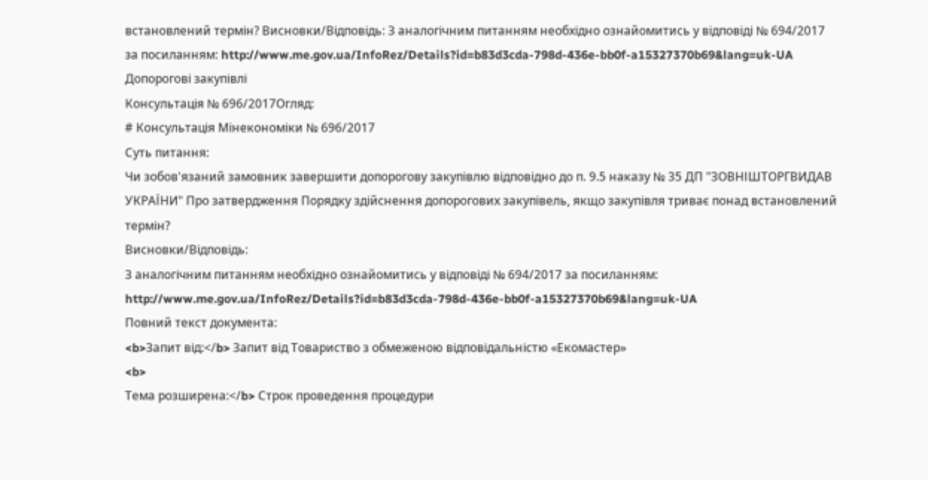встановлений термін? Висновки/Відповідь: З аналогічним питанням необхідно ознайомитись у відповіді № 694/2017 за посиланням: http://www.me.gov.ua/InfoRez/Details?id=b83d3cda-798d-436e-bb0f-a15327370b69&lang=uk-UA
Допорогові закупівлі
Консультація № 696/2017Огляд:
# Консультація Мінекономіки № 696/2017
Суть питання:
Чи зобов'язаний замовник завершити допорогову закупівлю відповідно до п. 9.5 наказу № 35 ДП "ЗОВНІШТОРГВИДАВ УКРАЇНИ" Про затвердження Порядку здійснення допорогових закупівель, якщо закупівля триває понад встановлений термін?
Висновки/Відповідь:
З аналогічним питанням необхідно ознайомитись у відповіді № 694/2017 за посиланням:
http://www.me.gov.ua/InfoRez/Details?id=b83d3cda-798d-436e-bb0f-a15327370b69&lang=uk-UA
Повний текст документа:
<b>Запит від:</b> Запит від Товариство з обмеженою відповідальністю «Екомастер»
<b>
Тема розширена:</b> Строк проведення процедури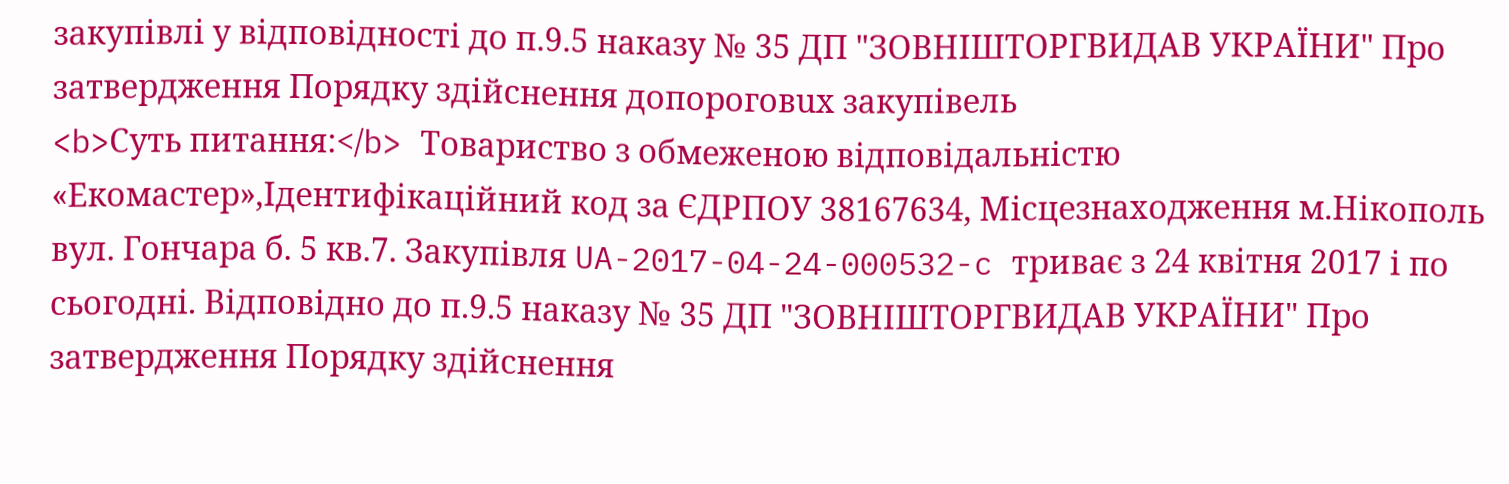закупівлі у відповідності до п.9.5 наказу № 35 ДП "ЗОВНІШТОРГВИДАВ УКРАЇНИ" Про затвердження Порядку здійснення допороговuх закупівель
<b>Суть питання:</b> Товариство з обмеженою відповідальністю «Екомастер»,Ідентифікаційний код за ЄДРПОУ 38167634, Місцезнаходження м.Нікополь вул. Гончара б. 5 кв.7. Закупівля UA-2017-04-24-000532-c триває з 24 квітня 2017 і по сьогодні. Відповідно до п.9.5 наказу № 35 ДП "ЗОВНІШТОРГВИДАВ УКРАЇНИ" Про затвердження Порядку здійснення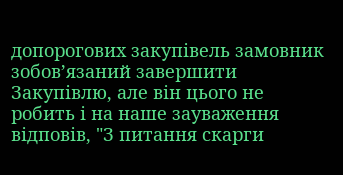допорогових закупівель замовник зобов’язаний завершити Закупівлю, але він цього не робить і на наше зауваження відповів, "З питання скарги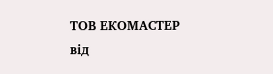ТОВ ЕКОМАСТЕР від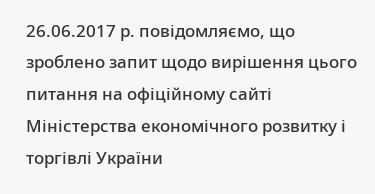26.06.2017 р. повідомляємо, що зроблено запит щодо вирішення цього питання на офіційному сайті Міністерства економічного розвитку і торгівлі України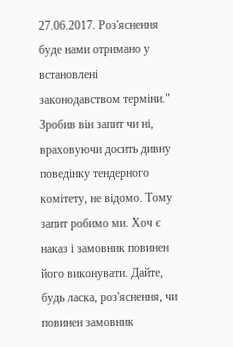27.06.2017. Роз'яснення буде нами отримано у встановлені законодавством терміни." Зробив він запит чи ні, враховуючи досить дивну поведінку тендерного комітету, не відомо. Тому запит робимо ми. Хоч є наказ і замовник повинен його виконувати. Дайте, будь ласка, роз'яснення, чи повинен замовник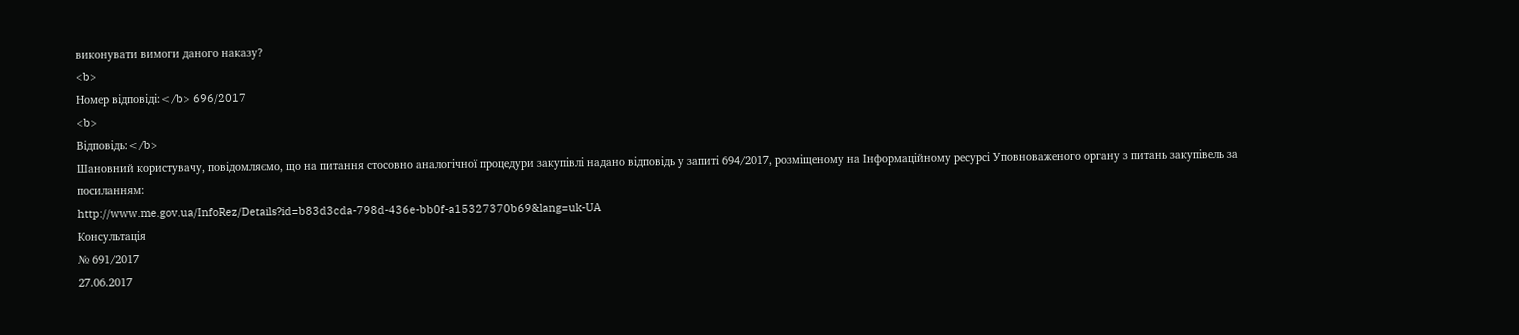виконувати вимоги даного наказу?
<b>
Номер відповіді:</b> 696/2017
<b>
Відповідь:</b>
Шановний користувачу, повідомляємо, що на питання стосовно аналогічної процедури закупівлі надано відповідь у запиті 694/2017, розміщеному на Інформаційному ресурсі Уповноваженого органу з питань закупівель за посиланням:
http://www.me.gov.ua/InfoRez/Details?id=b83d3cda-798d-436e-bb0f-a15327370b69&lang=uk-UA
Консультація
№ 691/2017
27.06.2017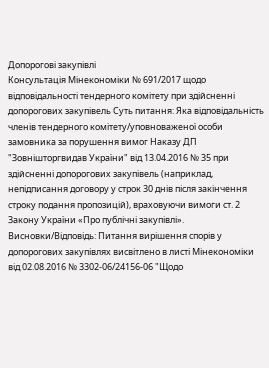Допорогові закупівлі
Консультація Мінекономіки № 691/2017 щодо відповідальності тендерного комітету при здійсненні допорогових закупівель Суть питання: Яка відповідальність членів тендерного комітету/уповноваженої особи замовника за порушення вимог Наказу ДП "Зовнішторгвидав України" від 13.04.2016 № 35 при здійсненні допорогових закупівель (наприклад, непідписання договору у строк 30 днів після закінчення строку подання пропозицій), враховуючи вимоги ст. 2 Закону України «Про публічні закупівлі». Висновки/Відповідь: Питання вирішення спорів у допорогових закупівлях висвітлено в листі Мінекономіки від 02.08.2016 № 3302-06/24156-06 "Щодо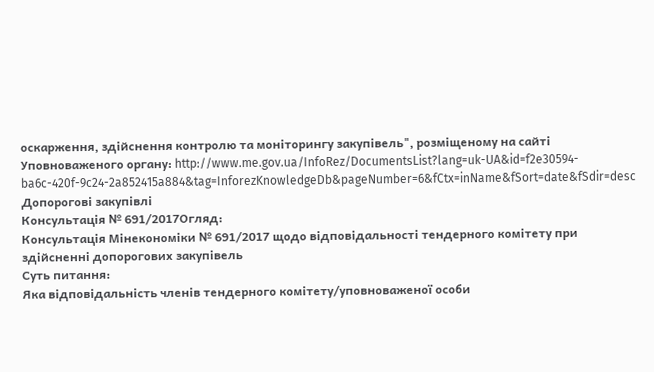оскарження, здійснення контролю та моніторингу закупівель", розміщеному на сайті Уповноваженого органу: http://www.me.gov.ua/InfoRez/DocumentsList?lang=uk-UA&id=f2e30594-ba6c-420f-9c24-2a852415a884&tag=InforezKnowledgeDb&pageNumber=6&fCtx=inName&fSort=date&fSdir=desc
Допорогові закупівлі
Консультація № 691/2017Огляд:
Консультація Мінекономіки № 691/2017 щодо відповідальності тендерного комітету при здійсненні допорогових закупівель
Суть питання:
Яка відповідальність членів тендерного комітету/уповноваженої особи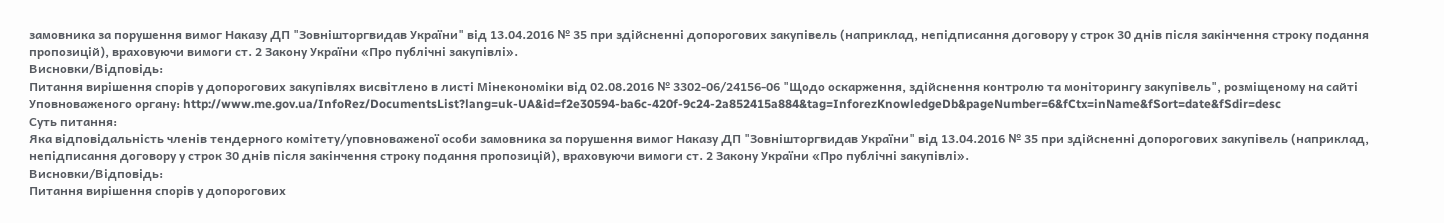замовника за порушення вимог Наказу ДП "Зовнішторгвидав України" від 13.04.2016 № 35 при здійсненні допорогових закупівель (наприклад, непідписання договору у строк 30 днів після закінчення строку подання пропозицій), враховуючи вимоги ст. 2 Закону України «Про публічні закупівлі».
Висновки/Відповідь:
Питання вирішення спорів у допорогових закупівлях висвітлено в листі Мінекономіки від 02.08.2016 № 3302-06/24156-06 "Щодо оскарження, здійснення контролю та моніторингу закупівель", розміщеному на сайті Уповноваженого органу: http://www.me.gov.ua/InfoRez/DocumentsList?lang=uk-UA&id=f2e30594-ba6c-420f-9c24-2a852415a884&tag=InforezKnowledgeDb&pageNumber=6&fCtx=inName&fSort=date&fSdir=desc
Суть питання:
Яка відповідальність членів тендерного комітету/уповноваженої особи замовника за порушення вимог Наказу ДП "Зовнішторгвидав України" від 13.04.2016 № 35 при здійсненні допорогових закупівель (наприклад, непідписання договору у строк 30 днів після закінчення строку подання пропозицій), враховуючи вимоги ст. 2 Закону України «Про публічні закупівлі».
Висновки/Відповідь:
Питання вирішення спорів у допорогових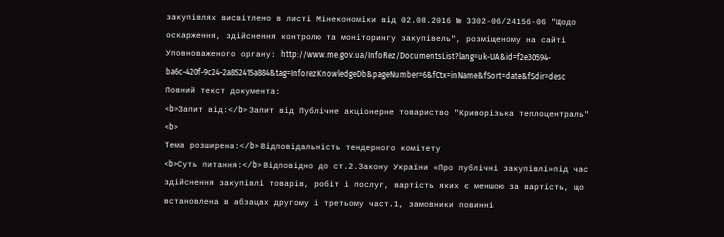закупівлях висвітлено в листі Мінекономіки від 02.08.2016 № 3302-06/24156-06 "Щодо оскарження, здійснення контролю та моніторингу закупівель", розміщеному на сайті Уповноваженого органу: http://www.me.gov.ua/InfoRez/DocumentsList?lang=uk-UA&id=f2e30594-ba6c-420f-9c24-2a852415a884&tag=InforezKnowledgeDb&pageNumber=6&fCtx=inName&fSort=date&fSdir=desc
Повний текст документа:
<b>Запит від:</b> Запит від Публічне акціонерне товариство "Криворізька теплоцентраль"
<b>
Тема розширена:</b> Відповідальність тендерного комітету
<b>Суть питання:</b> Відповідно до ст.2.Закону України «Про публічні закупівлі»під час здійснення закупівлі товарів, робіт і послуг, вартість яких є меншою за вартість, що встановлена в абзацах другому і третьому част.1, замовники повинні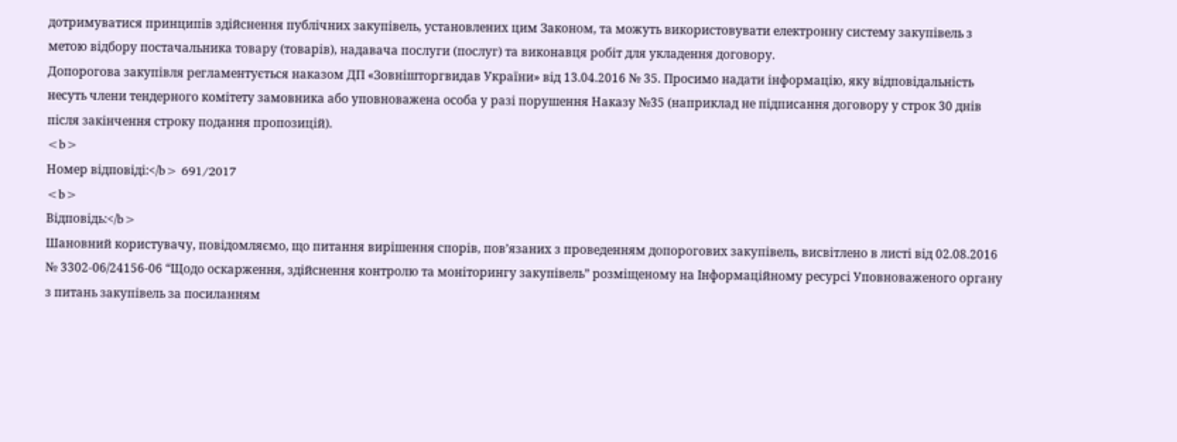дотримуватися принципів здійснення публічних закупівель, установлених цим Законом, та можуть використовувати електронну систему закупівель з метою відбору постачальника товару (товарів), надавача послуги (послуг) та виконавця робіт для укладення договору.
Допорогова закупівля регламентується наказом ДП «Зовнішторгвидав України» від 13.04.2016 № 35. Просимо надати інформацію, яку відповідальність несуть члени тендерного комітету замовника або уповноважена особа у разі порушення Наказу №35 (наприклад не підписання договору у строк 30 днів після закінчення строку подання пропозицій).
<b>
Номер відповіді:</b> 691/2017
<b>
Відповідь:</b>
Шановний користувачу, повідомляємо, що питання вирішення спорів, пов’язаних з проведенням допорогових закупівель, висвітлено в листі від 02.08.2016 № 3302-06/24156-06 “Щодо оскарження, здійснення контролю та моніторингу закупівель” розміщеному на Інформаційному ресурсі Уповноваженого органу з питань закупівель за посиланням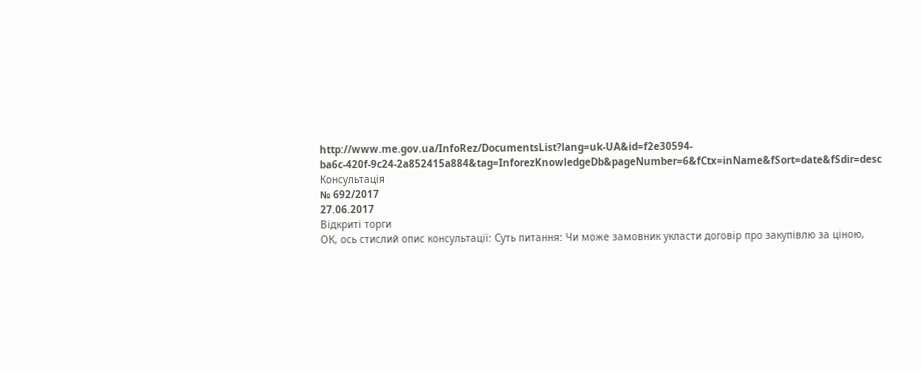http://www.me.gov.ua/InfoRez/DocumentsList?lang=uk-UA&id=f2e30594-ba6c-420f-9c24-2a852415a884&tag=InforezKnowledgeDb&pageNumber=6&fCtx=inName&fSort=date&fSdir=desc
Консультація
№ 692/2017
27.06.2017
Відкриті торги
ОК, ось стислий опис консультації: Суть питання: Чи може замовник укласти договір про закупівлю за ціною,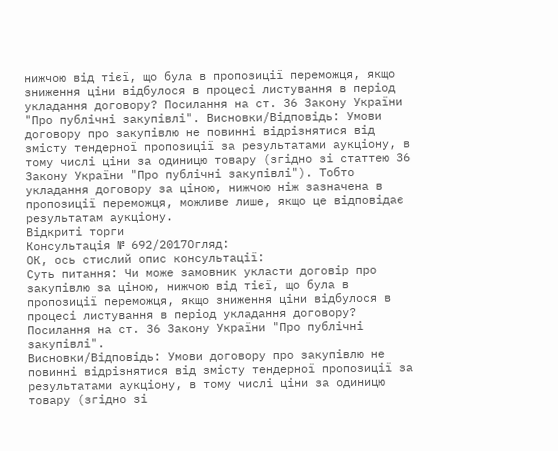нижчою від тієї, що була в пропозиції переможця, якщо зниження ціни відбулося в процесі листування в період укладання договору? Посилання на ст. 36 Закону України "Про публічні закупівлі". Висновки/Відповідь: Умови договору про закупівлю не повинні відрізнятися від змісту тендерної пропозиції за результатами аукціону, в тому числі ціни за одиницю товару (згідно зі статтею 36 Закону України "Про публічні закупівлі"). Тобто укладання договору за ціною, нижчою ніж зазначена в пропозиції переможця, можливе лише, якщо це відповідає результатам аукціону.
Відкриті торги
Консультація № 692/2017Огляд:
ОК, ось стислий опис консультації:
Суть питання: Чи може замовник укласти договір про закупівлю за ціною, нижчою від тієї, що була в пропозиції переможця, якщо зниження ціни відбулося в процесі листування в період укладання договору? Посилання на ст. 36 Закону України "Про публічні закупівлі".
Висновки/Відповідь: Умови договору про закупівлю не повинні відрізнятися від змісту тендерної пропозиції за результатами аукціону, в тому числі ціни за одиницю товару (згідно зі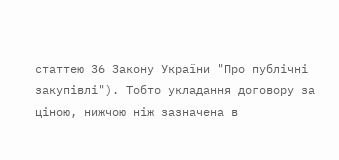статтею 36 Закону України "Про публічні закупівлі"). Тобто укладання договору за ціною, нижчою ніж зазначена в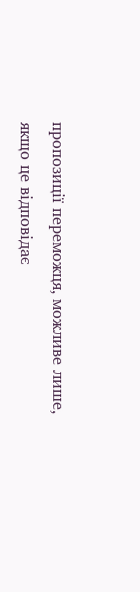пропозиції переможця, можливе лише, якщо це відповідає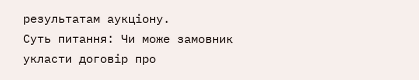результатам аукціону.
Суть питання: Чи може замовник укласти договір про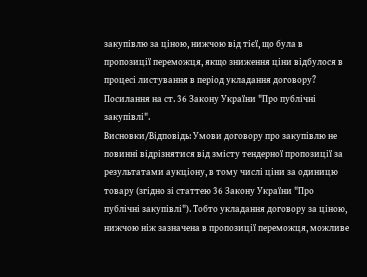закупівлю за ціною, нижчою від тієї, що була в пропозиції переможця, якщо зниження ціни відбулося в процесі листування в період укладання договору? Посилання на ст. 36 Закону України "Про публічні закупівлі".
Висновки/Відповідь: Умови договору про закупівлю не повинні відрізнятися від змісту тендерної пропозиції за результатами аукціону, в тому числі ціни за одиницю товару (згідно зі статтею 36 Закону України "Про публічні закупівлі"). Тобто укладання договору за ціною, нижчою ніж зазначена в пропозиції переможця, можливе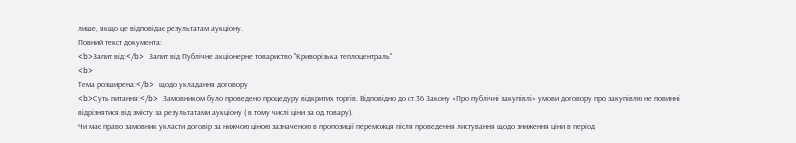лише, якщо це відповідає результатам аукціону.
Повний текст документа:
<b>Запит від:</b> Запит від Публічне акціонерне товариство "Криворізька теплоцентраль"
<b>
Тема розширена:</b> щодо укладання договору
<b>Суть питання:</b> Замовником було проведено процедуру відкритих торгів. Відповідно до ст.36 Закону «Про публічні закупівлі» умови договору про закупівлю не повинні відрізнятися від змісту за результатами аукціону ( в тому числі ціни за од.товару).
Чи має право замовник укласти договір за нижчою ціною зазначеною в пропозиції переможця після проведення листування щодо зниження ціни в період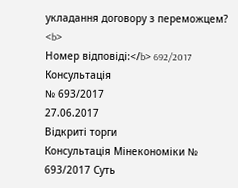укладання договору з переможцем?
<b>
Номер відповіді:</b> 692/2017
Консультація
№ 693/2017
27.06.2017
Відкриті торги
Консультація Мінекономіки № 693/2017 Суть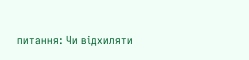питання: Чи відхиляти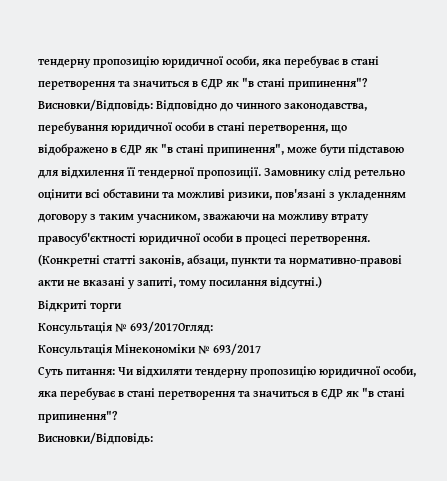тендерну пропозицію юридичної особи, яка перебуває в стані перетворення та значиться в ЄДР як "в стані припинення"? Висновки/Відповідь: Відповідно до чинного законодавства, перебування юридичної особи в стані перетворення, що відображено в ЄДР як "в стані припинення", може бути підставою для відхилення її тендерної пропозиції. Замовнику слід ретельно оцінити всі обставини та можливі ризики, пов'язані з укладенням договору з таким учасником, зважаючи на можливу втрату правосуб'єктності юридичної особи в процесі перетворення. (Конкретні статті законів, абзаци, пункти та нормативно-правові акти не вказані у запиті, тому посилання відсутні.)
Відкриті торги
Консультація № 693/2017Огляд:
Консультація Мінекономіки № 693/2017
Суть питання: Чи відхиляти тендерну пропозицію юридичної особи, яка перебуває в стані перетворення та значиться в ЄДР як "в стані припинення"?
Висновки/Відповідь: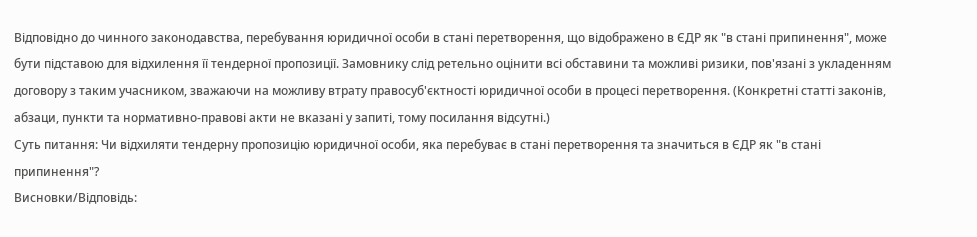Відповідно до чинного законодавства, перебування юридичної особи в стані перетворення, що відображено в ЄДР як "в стані припинення", може бути підставою для відхилення її тендерної пропозиції. Замовнику слід ретельно оцінити всі обставини та можливі ризики, пов'язані з укладенням договору з таким учасником, зважаючи на можливу втрату правосуб'єктності юридичної особи в процесі перетворення. (Конкретні статті законів, абзаци, пункти та нормативно-правові акти не вказані у запиті, тому посилання відсутні.)
Суть питання: Чи відхиляти тендерну пропозицію юридичної особи, яка перебуває в стані перетворення та значиться в ЄДР як "в стані припинення"?
Висновки/Відповідь: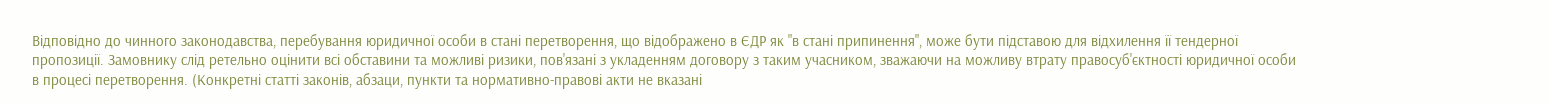Відповідно до чинного законодавства, перебування юридичної особи в стані перетворення, що відображено в ЄДР як "в стані припинення", може бути підставою для відхилення її тендерної пропозиції. Замовнику слід ретельно оцінити всі обставини та можливі ризики, пов'язані з укладенням договору з таким учасником, зважаючи на можливу втрату правосуб'єктності юридичної особи в процесі перетворення. (Конкретні статті законів, абзаци, пункти та нормативно-правові акти не вказані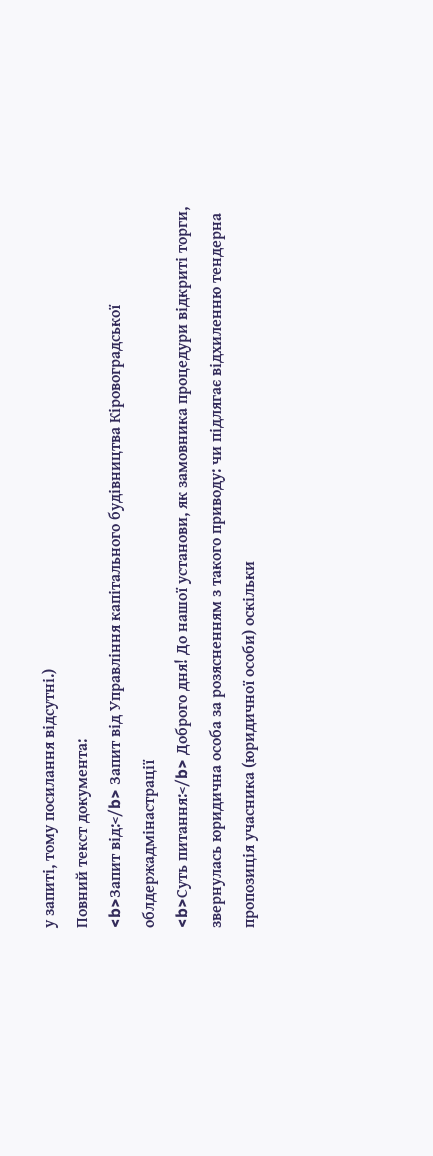у запиті, тому посилання відсутні.)
Повний текст документа:
<b>Запит від:</b> Запит від Управління капітального будівництва Кіровоградської облдержадмінастрації
<b>Суть питання:</b> Доброго дня! До нашої установи, як замовника процедури відкриті торги, звернулась юридична особа за розясненням з такого приводу: чи підлягає відхиленню тендерна пропозиція учасника (юридичної особи) оскільки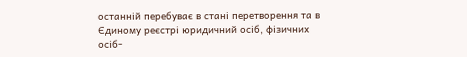останній перебуває в стані перетворення та в Єдиному реєстрі юридичний осіб, фізичних осіб-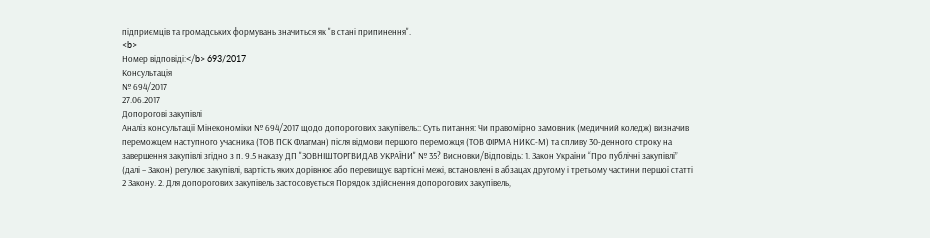підприємців та громадських формувань значиться як "в стані припинення".
<b>
Номер відповіді:</b> 693/2017
Консультація
№ 694/2017
27.06.2017
Допорогові закупівлі
Аналіз консультації Мінекономіки № 694/2017 щодо допорогових закупівель:: Суть питання: Чи правомірно замовник (медичний коледж) визначив переможцем наступного учасника (ТОВ ПСК Флагман) після відмови першого переможця (ТОВ ФІРМА НИКС-М) та спливу 30-денного строку на завершення закупівлі згідно з п. 9.5 наказу ДП "ЗОВНІШТОРГВИДАВ УКРАЇНИ" № 35? Висновки/Відповідь: 1. Закон України “Про публічні закупівлі” (далі – Закон) регулює закупівлі, вартість яких дорівнює або перевищує вартісні межі, встановлені в абзацах другому і третьому частини першої статті 2 Закону. 2. Для допорогових закупівель застосовується Порядок здійснення допорогових закупівель,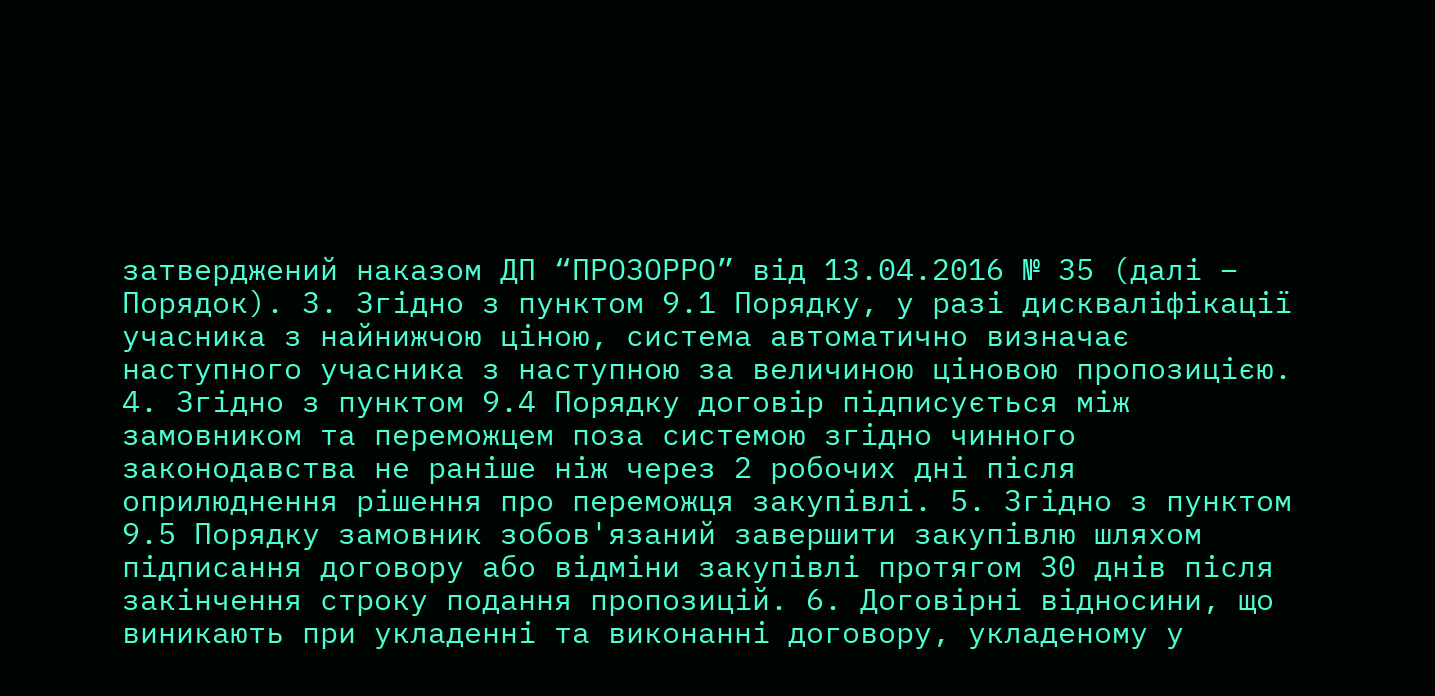затверджений наказом ДП “ПРОЗОРРО” від 13.04.2016 № 35 (далі – Порядок). 3. Згідно з пунктом 9.1 Порядку, у разі дискваліфікації учасника з найнижчою ціною, система автоматично визначає наступного учасника з наступною за величиною ціновою пропозицією. 4. Згідно з пунктом 9.4 Порядку договір підписується між замовником та переможцем поза системою згідно чинного законодавства не раніше ніж через 2 робочих дні після оприлюднення рішення про переможця закупівлі. 5. Згідно з пунктом 9.5 Порядку замовник зобов'язаний завершити закупівлю шляхом підписання договору або відміни закупівлі протягом 30 днів після закінчення строку подання пропозицій. 6. Договірні відносини, що виникають при укладенні та виконанні договору, укладеному у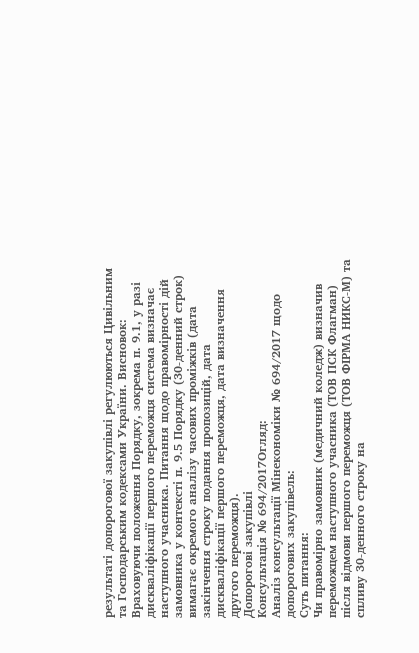результаті допорогової закупівлі регулюються Цивільним та Господарським кодексами України. Висновок: Враховуючи положення Порядку, зокрема п. 9.1, у разі дискваліфікації першого переможця система визначає наступного учасника. Питання щодо правомірності дій замовника у контексті п. 9.5 Порядку (30-денний строк) вимагає окремого аналізу часових проміжків (дата закінчення строку подання пропозицій, дата дискваліфікації першого переможця, дата визначення другого переможця).
Допорогові закупівлі
Консультація № 694/2017Огляд:
Аналіз консультації Мінекономіки № 694/2017 щодо допорогових закупівель:
Суть питання:
Чи правомірно замовник (медичний коледж) визначив переможцем наступного учасника (ТОВ ПСК Флагман) після відмови першого переможця (ТОВ ФІРМА НИКС-М) та спливу 30-денного строку на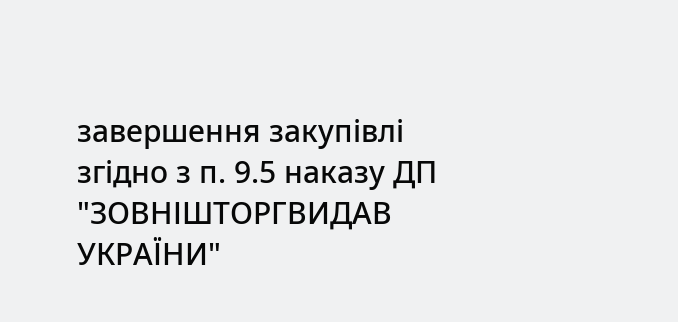завершення закупівлі згідно з п. 9.5 наказу ДП "ЗОВНІШТОРГВИДАВ УКРАЇНИ"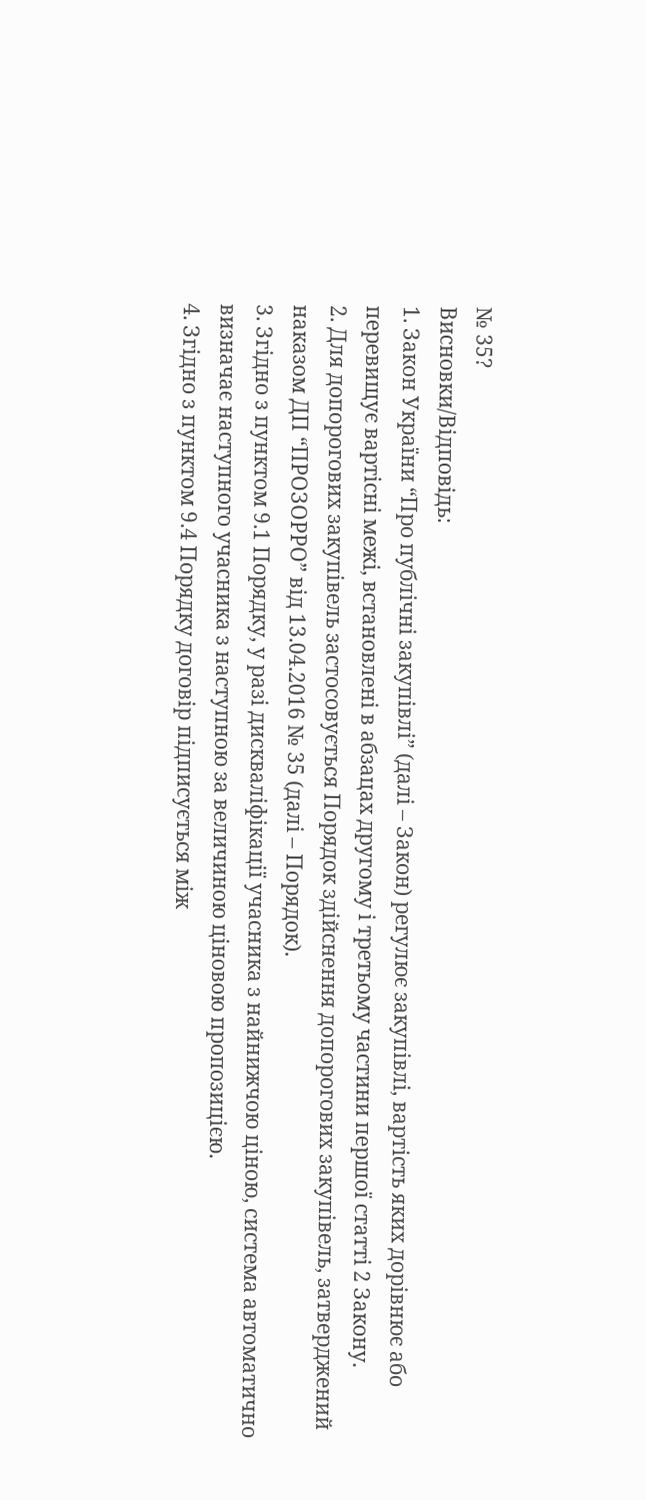№ 35?
Висновки/Відповідь:
1. Закон України “Про публічні закупівлі” (далі – Закон) регулює закупівлі, вартість яких дорівнює або перевищує вартісні межі, встановлені в абзацах другому і третьому частини першої статті 2 Закону.
2. Для допорогових закупівель застосовується Порядок здійснення допорогових закупівель, затверджений наказом ДП “ПРОЗОРРО” від 13.04.2016 № 35 (далі – Порядок).
3. Згідно з пунктом 9.1 Порядку, у разі дискваліфікації учасника з найнижчою ціною, система автоматично визначає наступного учасника з наступною за величиною ціновою пропозицією.
4. Згідно з пунктом 9.4 Порядку договір підписується між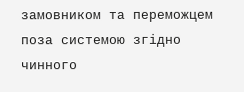замовником та переможцем поза системою згідно чинного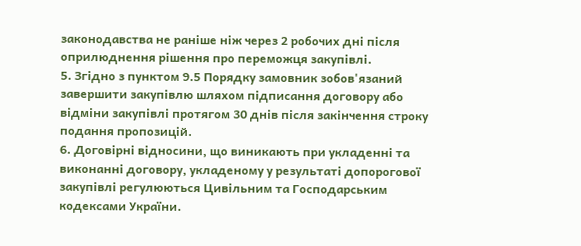законодавства не раніше ніж через 2 робочих дні після оприлюднення рішення про переможця закупівлі.
5. Згідно з пунктом 9.5 Порядку замовник зобов'язаний завершити закупівлю шляхом підписання договору або відміни закупівлі протягом 30 днів після закінчення строку подання пропозицій.
6. Договірні відносини, що виникають при укладенні та виконанні договору, укладеному у результаті допорогової закупівлі регулюються Цивільним та Господарським кодексами України.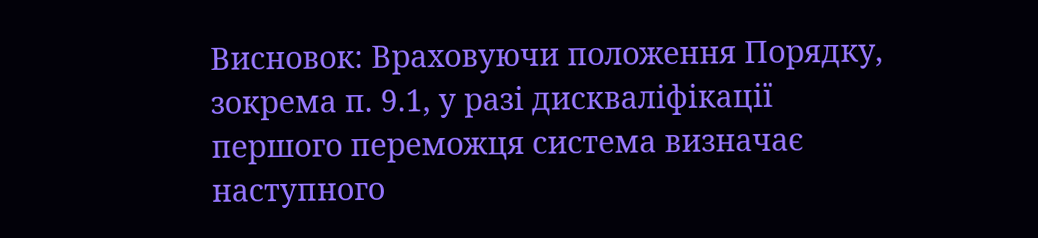Висновок: Враховуючи положення Порядку, зокрема п. 9.1, у разі дискваліфікації першого переможця система визначає наступного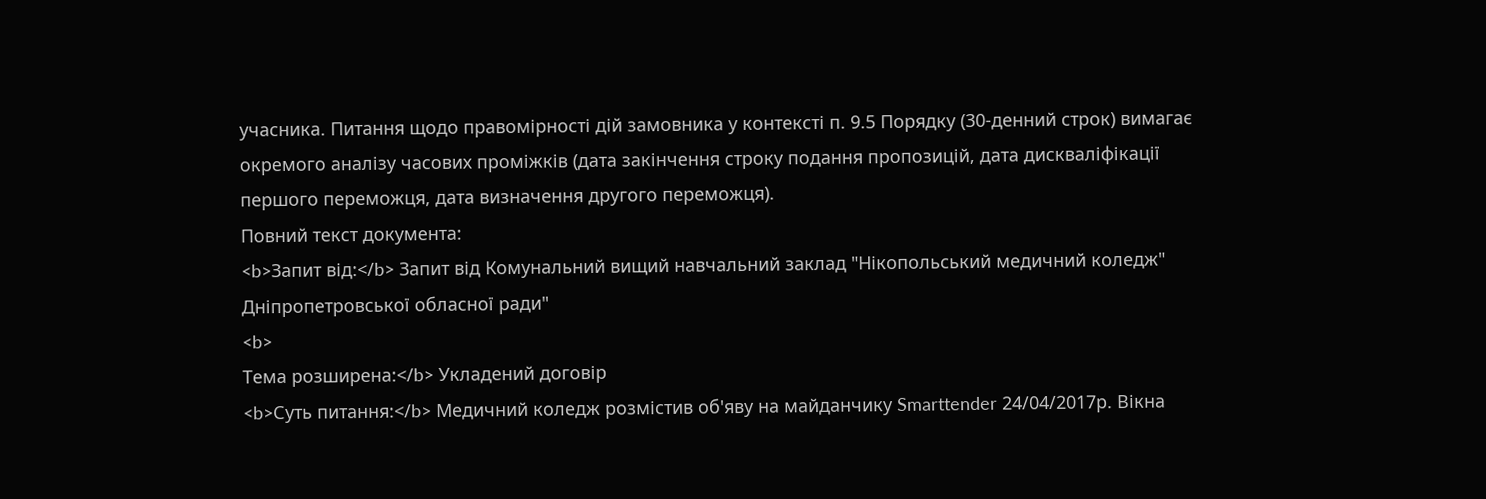учасника. Питання щодо правомірності дій замовника у контексті п. 9.5 Порядку (30-денний строк) вимагає окремого аналізу часових проміжків (дата закінчення строку подання пропозицій, дата дискваліфікації першого переможця, дата визначення другого переможця).
Повний текст документа:
<b>Запит від:</b> Запит від Комунальний вищий навчальний заклад "Нікопольський медичний коледж" Дніпропетровської обласної ради"
<b>
Тема розширена:</b> Укладений договір
<b>Суть питання:</b> Медичний коледж розмістив об'яву на майданчику Smarttender 24/04/2017р. Вікна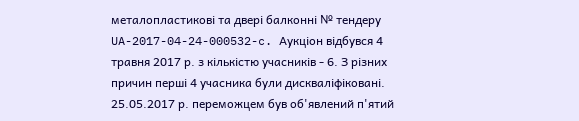металопластикові та двері балконні № тендеру UA-2017-04-24-000532-c. Аукціон відбувся 4 травня 2017 р. з кількістю учасників - 6. З різних причин перші 4 учасника були дискваліфіковані. 25.05.2017 р. переможцем був об'явлений п'ятий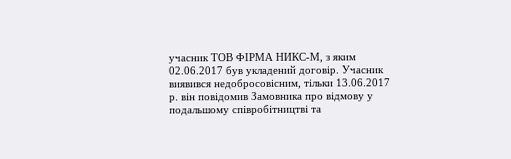учасник ТОВ ФІРМА НИКС-М, з яким 02.06.2017 був укладений договір. Учасник виявився недобросовісним, тільки 13.06.2017 р. він повідомив Замовника про відмову у подальшому співробітництві та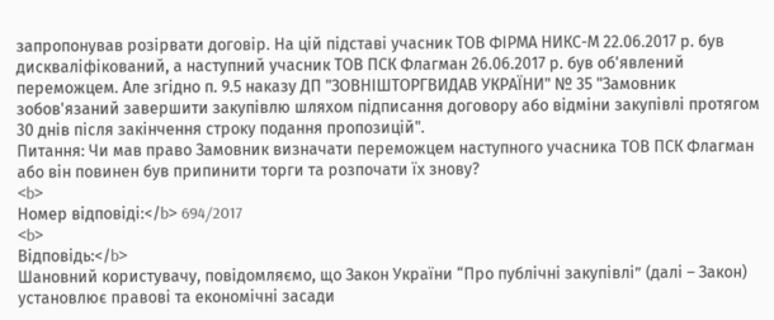запропонував розірвати договір. На цій підставі учасник ТОВ ФІРМА НИКС-М 22.06.2017 р. був дискваліфікований, а наступний учасник ТОВ ПСК Флагман 26.06.2017 р. був об'явлений переможцем. Але згідно п. 9.5 наказу ДП "ЗОВНІШТОРГВИДАВ УКРАЇНИ" № 35 "Замовник зобов'язаний завершити закупівлю шляхом підписання договору або відміни закупівлі протягом 30 днів після закінчення строку подання пропозицій".
Питання: Чи мав право Замовник визначати переможцем наступного учасника ТОВ ПСК Флагман або він повинен був припинити торги та розпочати їх знову?
<b>
Номер відповіді:</b> 694/2017
<b>
Відповідь:</b>
Шановний користувачу, повідомляємо, що Закон України “Про публічні закупівлі” (далі – Закон) установлює правові та економічні засади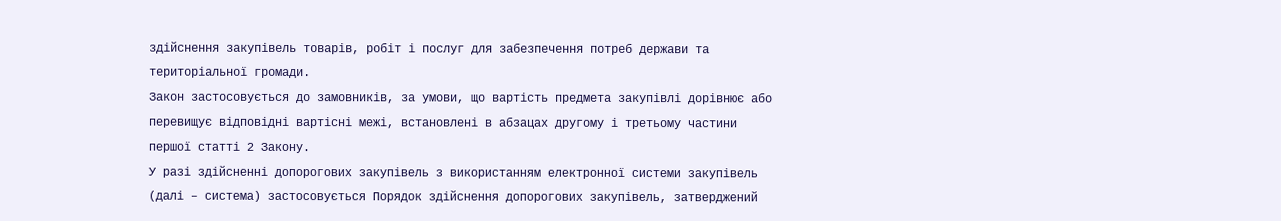здійснення закупівель товарів, робіт і послуг для забезпечення потреб держави та територіальної громади.
Закон застосовується до замовників, за умови, що вартість предмета закупівлі дорівнює або перевищує відповідні вартісні межі, встановлені в абзацах другому і третьому частини першої статті 2 Закону.
У разі здійсненні допорогових закупівель з використанням електронної системи закупівель (далі – система) застосовується Порядок здійснення допорогових закупівель, затверджений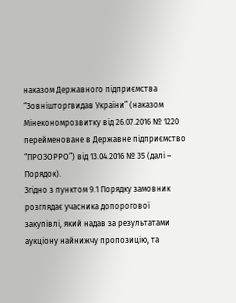наказом Державного підприємства “Зовнішторгвидав України” (наказом Мінекономрозвитку від 26.07.2016 № 1220 перейменоване в Державне підприємство “ПРОЗОРРО”) від 13.04.2016 № 35 (далі – Порядок).
Згідно з пунктом 9.1 Порядку замовник розглядає учасника допорогової закупівлі, який надав за результатами аукціону найнижчу пропозицію, та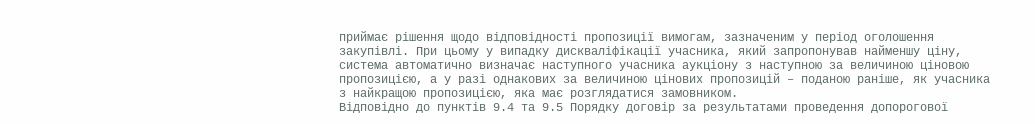приймає рішення щодо відповідності пропозиції вимогам, зазначеним у період оголошення закупівлі. При цьому у випадку дискваліфікації учасника, який запропонував найменшу ціну, система автоматично визначає наступного учасника аукціону з наступною за величиною ціновою пропозицією, а у разі однакових за величиною цінових пропозицій – поданою раніше, як учасника з найкращою пропозицією, яка має розглядатися замовником.
Відповідно до пунктів 9.4 та 9.5 Порядку договір за результатами проведення допорогової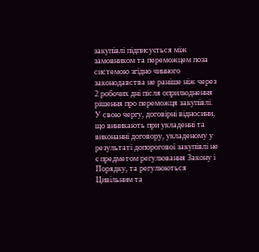закупівлі підписується між замовником та переможцем поза системою згідно чинного законодавства не раніше ніж через 2 робочих дні після оприлюднення рішення про переможця закупівлі.
У свою чергу, договірні відносини, що виникають при укладенні та виконанні договору, укладеному у результаті допорогової закупівлі не є предметом регулювання Закону і Порядку, та регулюються Цивільним та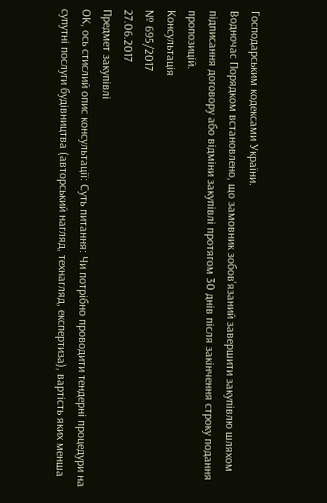Господарським кодексами України.
Водночас Порядком встановлено, що замовник зобов'язаний завершити закупівлю шляхом підписання договору або відміни закупівлі протягом 30 днів після закінчення строку подання пропозицій.
Консультація
№ 695/2017
27.06.2017
Предмет закупівлі
ОК, ось стислий опис консультації: Суть питання: Чи потрібно проводити тендерні процедури на супутні послуги будівництва (авторський нагляд, технагляд, експертиза), вартість яких менша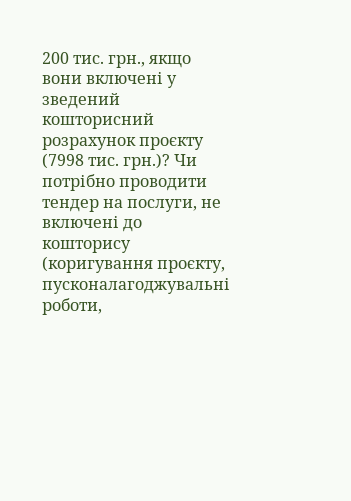200 тис. грн., якщо вони включені у зведений кошторисний розрахунок проєкту (7998 тис. грн.)? Чи потрібно проводити тендер на послуги, не включені до кошторису (коригування проєкту, пусконалагоджувальні роботи,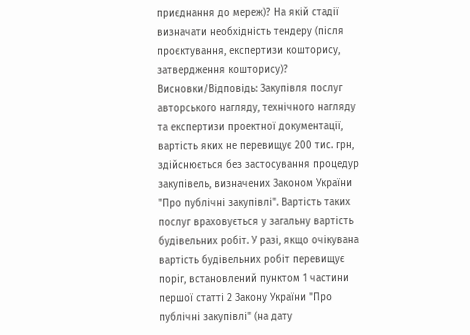приєднання до мереж)? На якій стадії визначати необхідність тендеру (після проєктування, експертизи кошторису, затвердження кошторису)? Висновки/Відповідь: Закупівля послуг авторського нагляду, технічного нагляду та експертизи проектної документації, вартість яких не перевищує 200 тис. грн, здійснюється без застосування процедур закупівель, визначених Законом України "Про публічні закупівлі". Вартість таких послуг враховується у загальну вартість будівельних робіт. У разі, якщо очікувана вартість будівельних робіт перевищує поріг, встановлений пунктом 1 частини першої статті 2 Закону України "Про публічні закупівлі" (на дату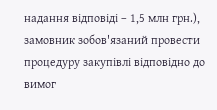надання відповіді – 1,5 млн грн.), замовник зобов'язаний провести процедуру закупівлі відповідно до вимог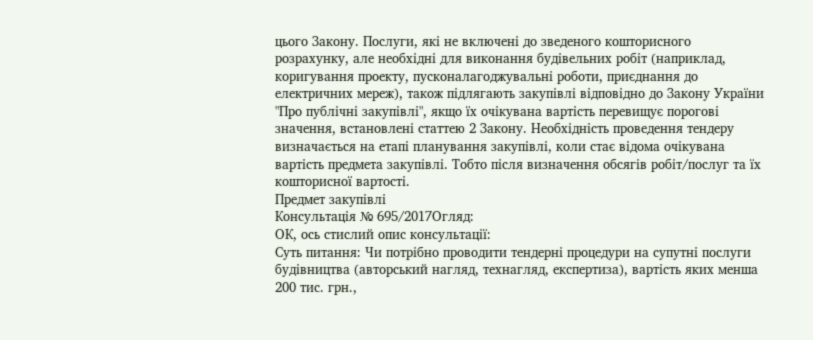цього Закону. Послуги, які не включені до зведеного кошторисного розрахунку, але необхідні для виконання будівельних робіт (наприклад, коригування проекту, пусконалагоджувальні роботи, приєднання до електричних мереж), також підлягають закупівлі відповідно до Закону України "Про публічні закупівлі", якщо їх очікувана вартість перевищує порогові значення, встановлені статтею 2 Закону. Необхідність проведення тендеру визначається на етапі планування закупівлі, коли стає відома очікувана вартість предмета закупівлі. Тобто після визначення обсягів робіт/послуг та їх кошторисної вартості.
Предмет закупівлі
Консультація № 695/2017Огляд:
ОК, ось стислий опис консультації:
Суть питання: Чи потрібно проводити тендерні процедури на супутні послуги будівництва (авторський нагляд, технагляд, експертиза), вартість яких менша 200 тис. грн.,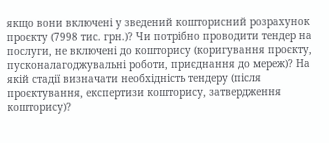якщо вони включені у зведений кошторисний розрахунок проєкту (7998 тис. грн.)? Чи потрібно проводити тендер на послуги, не включені до кошторису (коригування проєкту, пусконалагоджувальні роботи, приєднання до мереж)? На якій стадії визначати необхідність тендеру (після проєктування, експертизи кошторису, затвердження кошторису)?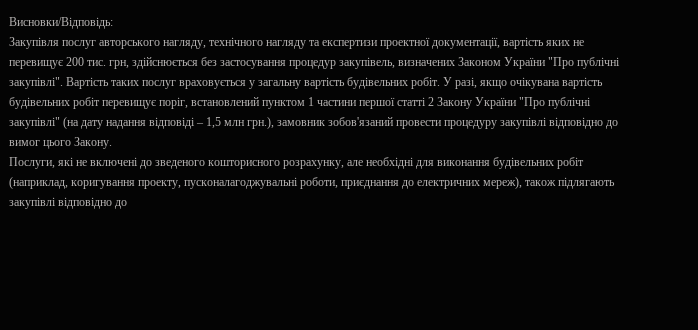Висновки/Відповідь:
Закупівля послуг авторського нагляду, технічного нагляду та експертизи проектної документації, вартість яких не перевищує 200 тис. грн, здійснюється без застосування процедур закупівель, визначених Законом України "Про публічні закупівлі". Вартість таких послуг враховується у загальну вартість будівельних робіт. У разі, якщо очікувана вартість будівельних робіт перевищує поріг, встановлений пунктом 1 частини першої статті 2 Закону України "Про публічні закупівлі" (на дату надання відповіді – 1,5 млн грн.), замовник зобов'язаний провести процедуру закупівлі відповідно до вимог цього Закону.
Послуги, які не включені до зведеного кошторисного розрахунку, але необхідні для виконання будівельних робіт (наприклад, коригування проекту, пусконалагоджувальні роботи, приєднання до електричних мереж), також підлягають закупівлі відповідно до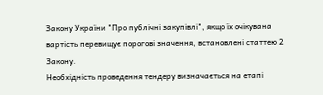Закону України "Про публічні закупівлі", якщо їх очікувана вартість перевищує порогові значення, встановлені статтею 2 Закону.
Необхідність проведення тендеру визначається на етапі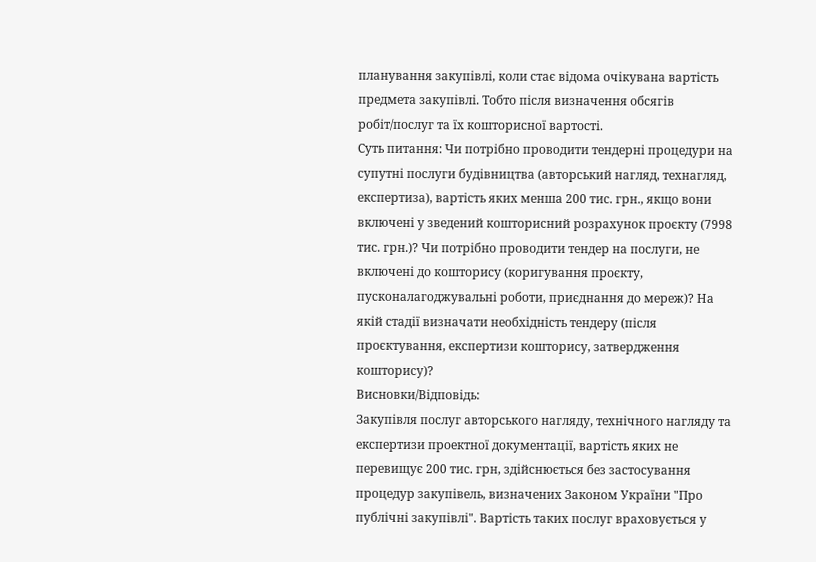планування закупівлі, коли стає відома очікувана вартість предмета закупівлі. Тобто після визначення обсягів робіт/послуг та їх кошторисної вартості.
Суть питання: Чи потрібно проводити тендерні процедури на супутні послуги будівництва (авторський нагляд, технагляд, експертиза), вартість яких менша 200 тис. грн., якщо вони включені у зведений кошторисний розрахунок проєкту (7998 тис. грн.)? Чи потрібно проводити тендер на послуги, не включені до кошторису (коригування проєкту, пусконалагоджувальні роботи, приєднання до мереж)? На якій стадії визначати необхідність тендеру (після проєктування, експертизи кошторису, затвердження кошторису)?
Висновки/Відповідь:
Закупівля послуг авторського нагляду, технічного нагляду та експертизи проектної документації, вартість яких не перевищує 200 тис. грн, здійснюється без застосування процедур закупівель, визначених Законом України "Про публічні закупівлі". Вартість таких послуг враховується у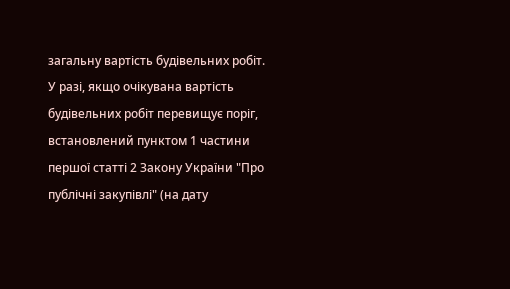загальну вартість будівельних робіт. У разі, якщо очікувана вартість будівельних робіт перевищує поріг, встановлений пунктом 1 частини першої статті 2 Закону України "Про публічні закупівлі" (на дату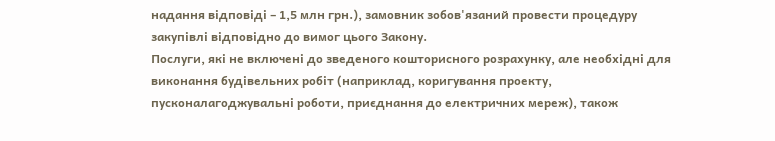надання відповіді – 1,5 млн грн.), замовник зобов'язаний провести процедуру закупівлі відповідно до вимог цього Закону.
Послуги, які не включені до зведеного кошторисного розрахунку, але необхідні для виконання будівельних робіт (наприклад, коригування проекту, пусконалагоджувальні роботи, приєднання до електричних мереж), також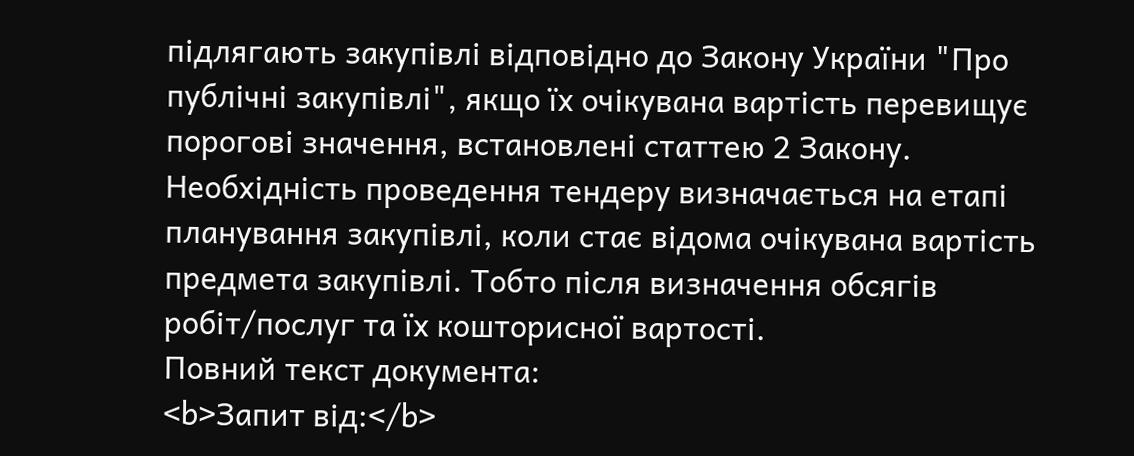підлягають закупівлі відповідно до Закону України "Про публічні закупівлі", якщо їх очікувана вартість перевищує порогові значення, встановлені статтею 2 Закону.
Необхідність проведення тендеру визначається на етапі планування закупівлі, коли стає відома очікувана вартість предмета закупівлі. Тобто після визначення обсягів робіт/послуг та їх кошторисної вартості.
Повний текст документа:
<b>Запит від:</b>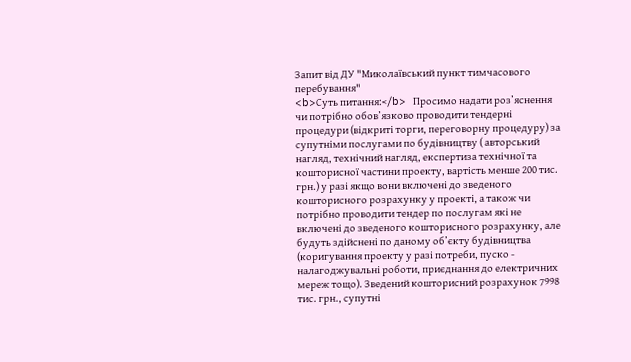Запит від ДУ "Миколаївський пункт тимчасового перебування"
<b>Суть питання:</b> Просимо надати роз’яснення чи потрібно обов’язково проводити тендерні процедури (відкриті торги, переговорну процедуру) за супутніми послугами по будівництву ( авторський нагляд, технічний нагляд, експертиза технічної та кошторисної частини проекту, вартість менше 200 тис. грн.) у разі якщо вони включені до зведеного кошторисного розрахунку у проекті, а також чи потрібно проводити тендер по послугам які не включені до зведеного кошторисного розрахунку, але будуть здійснені по даному об’єкту будівництва (коригування проекту у разі потреби, пуско - налагоджувальні роботи, приєднання до електричних мереж тощо). Зведений кошторисний розрахунок 7998 тис. грн., супутні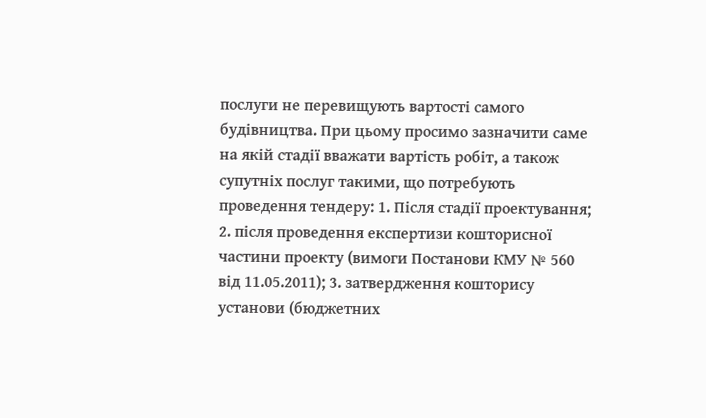послуги не перевищують вартості самого будівництва. При цьому просимо зазначити саме на якій стадії вважати вартість робіт, а також супутніх послуг такими, що потребують проведення тендеру: 1. Після стадії проектування; 2. після проведення експертизи кошторисної частини проекту (вимоги Постанови КМУ № 560 від 11.05.2011); 3. затвердження кошторису установи (бюджетних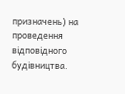призначень) на проведення відповідного будівництва.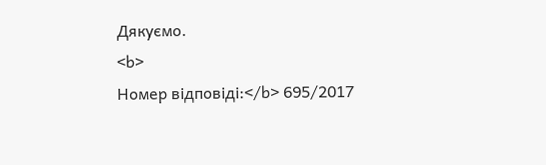Дякуємо.
<b>
Номер відповіді:</b> 695/2017